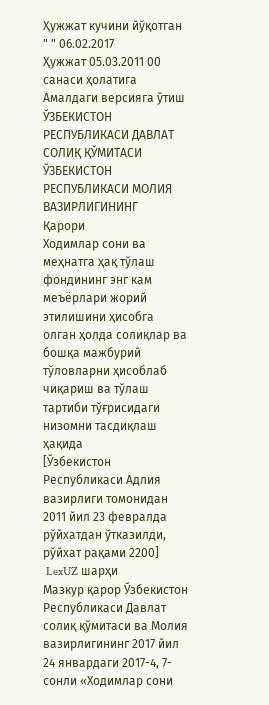Ҳужжат кучини йўқотган " " 06.02.2017
Ҳужжат 05.03.2011 00 санаси ҳолатига
Амалдаги версияга ўтиш
ЎЗБЕКИСТОН РЕСПУБЛИКАСИ ДАВЛАТ СОЛИҚ ҚЎМИТАСИ
ЎЗБЕКИСТОН РЕСПУБЛИКАСИ МОЛИЯ ВАЗИРЛИГИНИНГ
Қарори
Ходимлар сони ва меҳнатга ҳақ тўлаш фондининг энг кам меъёрлари жорий этилишини ҳисобга олган ҳолда солиқлар ва бошқа мажбурий тўловларни ҳисоблаб чиқариш ва тўлаш тартиби тўғрисидаги низомни тасдиқлаш ҳақида
[Ўзбекистон Республикаси Адлия вазирлиги томонидан 2011 йил 23 февралда рўйхатдан ўтказилди, рўйхат рақами 2200]
 LexUZ шарҳи
Мазкур қарор Ўзбекистон Республикаси Давлат солиқ қўмитаси ва Молия вазирлигининг 2017 йил 24 январдаги 2017-4, 7-сонли «Ходимлар сони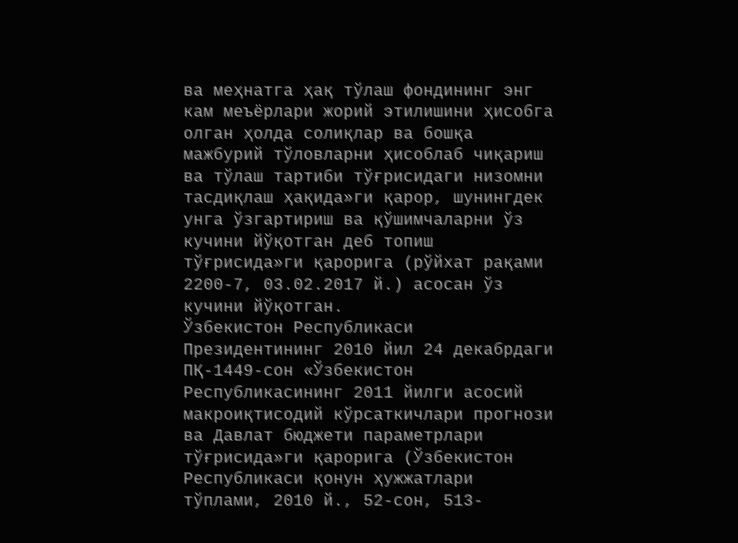ва меҳнатга ҳақ тўлаш фондининг энг кам меъёрлари жорий этилишини ҳисобга олган ҳолда солиқлар ва бошқа мажбурий тўловларни ҳисоблаб чиқариш ва тўлаш тартиби тўғрисидаги низомни тасдиқлаш ҳақида»ги қарор, шунингдек унга ўзгартириш ва қўшимчаларни ўз кучини йўқотган деб топиш тўғрисида»ги қарорига (рўйхат рақами 2200-7, 03.02.2017 й.) асосан ўз кучини йўқотган.
Ўзбекистон Республикаси Президентининг 2010 йил 24 декабрдаги ПҚ-1449-сон «Ўзбекистон Республикасининг 2011 йилги асосий макроиқтисодий кўрсаткичлари прогнози ва Давлат бюджети параметрлари тўғрисида»ги қарорига (Ўзбекистон Республикаси қонун ҳужжатлари тўплами, 2010 й., 52-сон, 513-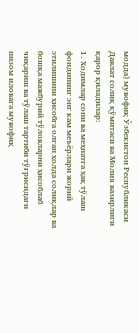модда) мувофиқ Ўзбекистон Республикаси Давлат солиқ қўмитаси ва Молия вазирлиги қарор қиладилар:
1. Ходимлар сони ва меҳнатга ҳақ тўлаш фондининг энг кам меъёрлари жорий этилишини ҳисобга олган ҳолда солиқлар ва бошқа мажбурий тўловларни ҳисоблаб чиқариш ва тўлаш тартиби тўғрисидаги низом иловага мувофиқ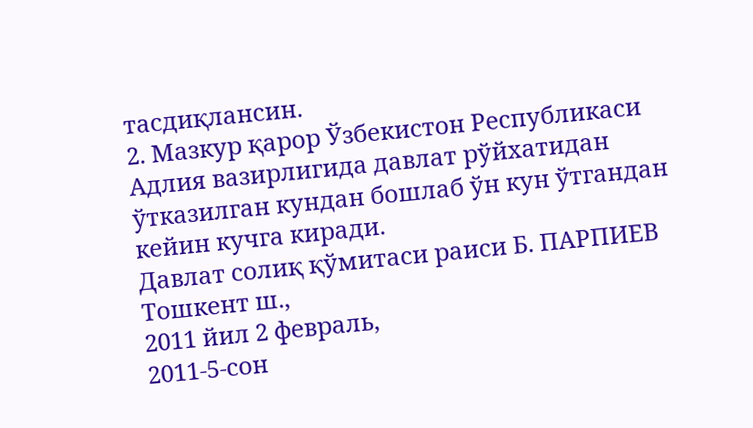тасдиқлансин.
2. Мазкур қарор Ўзбекистон Республикаси Адлия вазирлигида давлат рўйхатидан ўтказилган кундан бошлаб ўн кун ўтгандан кейин кучга киради.
Давлат солиқ қўмитаси раиси Б. ПАРПИЕВ
Тошкент ш.,
2011 йил 2 февраль,
2011-5-сон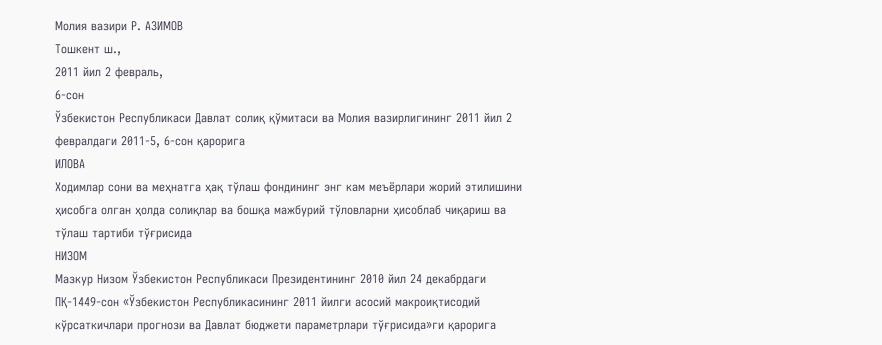Молия вазири Р. АЗИМОВ
Тошкент ш.,
2011 йил 2 февраль,
6-сон
Ўзбекистон Республикаси Давлат солиқ қўмитаси ва Молия вазирлигининг 2011 йил 2 февралдаги 2011-5, 6-сон қарорига
ИЛОВА
Ходимлар сони ва меҳнатга ҳақ тўлаш фондининг энг кам меъёрлари жорий этилишини ҳисобга олган ҳолда солиқлар ва бошқа мажбурий тўловларни ҳисоблаб чиқариш ва тўлаш тартиби тўғрисида
НИЗОМ
Мазкур Низом Ўзбекистон Республикаси Президентининг 2010 йил 24 декабрдаги ПҚ-1449-сон «Ўзбекистон Республикасининг 2011 йилги асосий макроиқтисодий кўрсаткичлари прогнози ва Давлат бюджети параметрлари тўғрисида»ги қарорига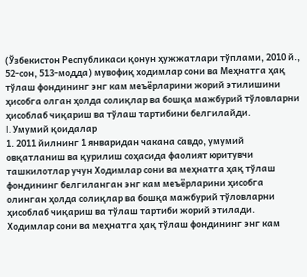(Ўзбекистон Республикаси қонун ҳужжатлари тўплами, 2010 й., 52-сон, 513-модда) мувофиқ ходимлар сони ва Меҳнатга ҳақ тўлаш фондининг энг кам меъёрларини жорий этилишини ҳисобга олган ҳолда солиқлар ва бошқа мажбурий тўловларни ҳисоблаб чиқариш ва тўлаш тартибини белгилайди.
I. Умумий қоидалар
1. 2011 йилнинг 1 январидан чакана савдо, умумий овқатланиш ва қурилиш соҳасида фаолият юритувчи ташкилотлар учун Ходимлар сони ва меҳнатга ҳақ тўлаш фондининг белгиланган энг кам меъёрларини ҳисобга олинган ҳолда солиқлар ва бошқа мажбурий тўловларни ҳисоблаб чиқариш ва тўлаш тартиби жорий этилади.
Ходимлар сони ва меҳнатга ҳақ тўлаш фондининг энг кам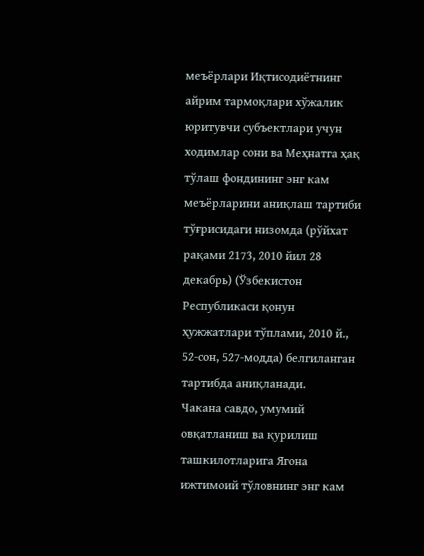меъёрлари Иқтисодиётнинг айрим тармоқлари хўжалик юритувчи субъектлари учун ходимлар сони ва Меҳнатга ҳақ тўлаш фондининг энг кам меъёрларини аниқлаш тартиби тўғрисидаги низомда (рўйхат рақами 2173, 2010 йил 28 декабрь) (Ўзбекистон Республикаси қонун ҳужжатлари тўплами, 2010 й., 52-сон, 527-модда) белгиланган тартибда аниқланади.
Чакана савдо, умумий овқатланиш ва қурилиш ташкилотларига Ягона ижтимоий тўловнинг энг кам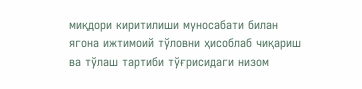миқдори киритилиши муносабати билан ягона ижтимоий тўловни ҳисоблаб чиқариш ва тўлаш тартиби тўғрисидаги низом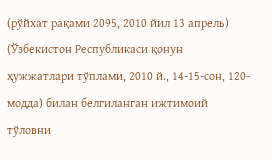(рўйхат рақами 2095, 2010 йил 13 апрель) (Ўзбекистон Республикаси қонун ҳужжатлари тўплами, 2010 й., 14-15-сон, 120-модда) билан белгиланган ижтимоий тўловни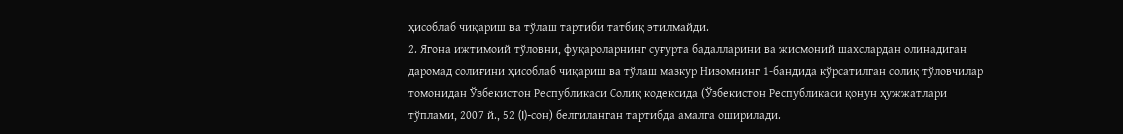ҳисоблаб чиқариш ва тўлаш тартиби татбиқ этилмайди.
2. Ягона ижтимоий тўловни, фуқароларнинг суғурта бадалларини ва жисмоний шахслардан олинадиган даромад солиғини ҳисоблаб чиқариш ва тўлаш мазкур Низомнинг 1-бандида кўрсатилган солиқ тўловчилар томонидан Ўзбекистон Республикаси Солиқ кодексида (Ўзбекистон Республикаси қонун ҳужжатлари тўплами, 2007 й., 52 (I)-сон) белгиланган тартибда амалга оширилади.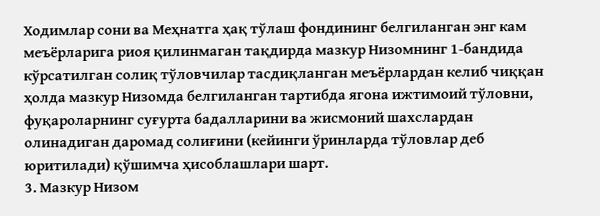Ходимлар сони ва Меҳнатга ҳақ тўлаш фондининг белгиланган энг кам меъёрларига риоя қилинмаган тақдирда мазкур Низомнинг 1-бандида кўрсатилган солиқ тўловчилар тасдиқланган меъёрлардан келиб чиққан ҳолда мазкур Низомда белгиланган тартибда ягона ижтимоий тўловни, фуқароларнинг суғурта бадалларини ва жисмоний шахслардан олинадиган даромад солиғини (кейинги ўринларда тўловлар деб юритилади) қўшимча ҳисоблашлари шарт.
3. Мазкур Низом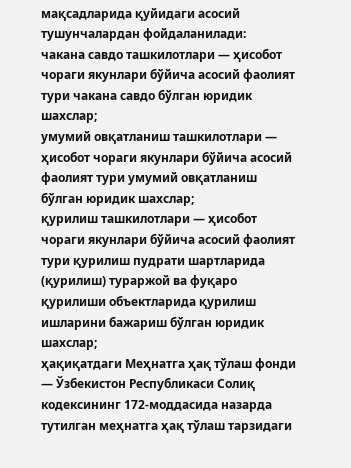мақсадларида қуйидаги асосий тушунчалардан фойдаланилади:
чакана савдо ташкилотлари — ҳисобот чораги якунлари бўйича асосий фаолият тури чакана савдо бўлган юридик шахслар;
умумий овқатланиш ташкилотлари — ҳисобот чораги якунлари бўйича асосий фаолият тури умумий овқатланиш бўлган юридик шахслар;
қурилиш ташкилотлари — ҳисобот чораги якунлари бўйича асосий фаолият тури қурилиш пудрати шартларида (қурилиш) тураржой ва фуқаро қурилиши объектларида қурилиш ишларини бажариш бўлган юридик шахслар;
ҳақиқатдаги Меҳнатга ҳақ тўлаш фонди — Ўзбекистон Республикаси Солиқ кодексининг 172-моддасида назарда тутилган меҳнатга ҳақ тўлаш тарзидаги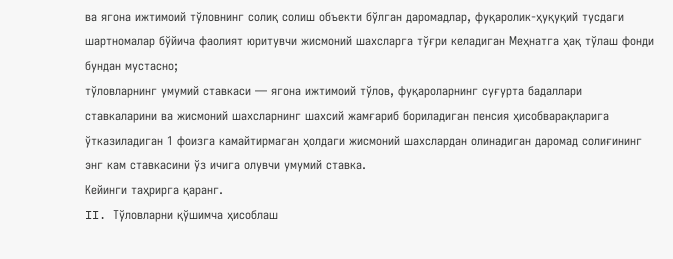ва ягона ижтимоий тўловнинг солиқ солиш объекти бўлган даромадлар, фуқаролик-ҳуқуқий тусдаги шартномалар бўйича фаолият юритувчи жисмоний шахсларга тўғри келадиган Меҳнатга ҳақ тўлаш фонди бундан мустасно;
тўловларнинг умумий ставкаси — ягона ижтимоий тўлов, фуқароларнинг суғурта бадаллари ставкаларини ва жисмоний шахсларнинг шахсий жамғариб бориладиган пенсия ҳисобварақларига ўтказиладиган 1 фоизга камайтирмаган ҳолдаги жисмоний шахслардан олинадиган даромад солиғининг энг кам ставкасини ўз ичига олувчи умумий ставка.
Кейинги таҳрирга қаранг.
II. Тўловларни қўшимча ҳисоблаш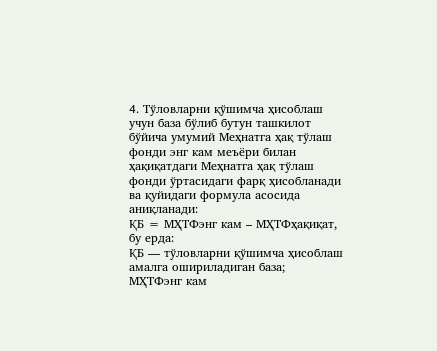4. Тўловларни қўшимча ҳисоблаш учун база бўлиб бутун ташкилот бўйича умумий Меҳнатга ҳақ тўлаш фонди энг кам меъёри билан ҳақиқатдаги Меҳнатга ҳақ тўлаш фонди ўртасидаги фарқ ҳисобланади ва қуйидаги формула асосида аниқланади:
ҚБ = МҲТФэнг кам – МҲТФҳақиқат, бу ерда:
ҚБ — тўловларни қўшимча ҳисоблаш амалга ошириладиган база;
МҲТФэнг кам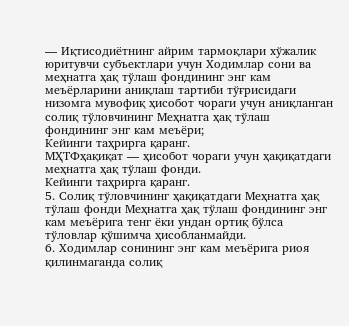— Иқтисодиётнинг айрим тармоқлари хўжалик юритувчи субъектлари учун Ходимлар сони ва меҳнатга ҳақ тўлаш фондининг энг кам меъёрларини аниқлаш тартиби тўғрисидаги низомга мувофиқ ҳисобот чораги учун аниқланган солиқ тўловчининг Меҳнатга ҳақ тўлаш фондининг энг кам меъёри;
Кейинги таҳрирга қаранг.
МҲТФҳақиқат — ҳисобот чораги учун ҳақиқатдаги меҳнатга ҳақ тўлаш фонди.
Кейинги таҳрирга қаранг.
5. Солиқ тўловчининг ҳақиқатдаги Меҳнатга ҳақ тўлаш фонди Меҳнатга ҳақ тўлаш фондининг энг кам меъёрига тенг ёки ундан ортиқ бўлса тўловлар қўшимча ҳисобланмайди.
6. Ходимлар сонининг энг кам меъёрига риоя қилинмаганда солиқ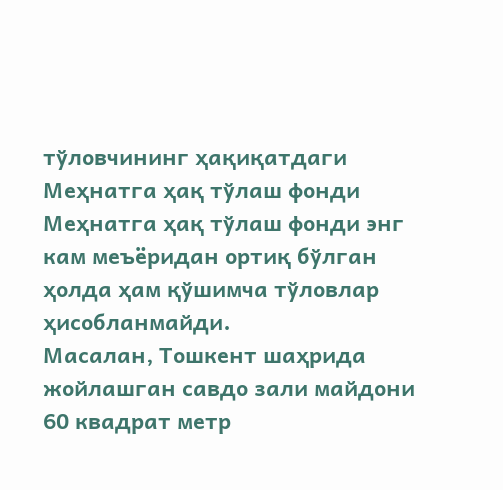тўловчининг ҳақиқатдаги Меҳнатга ҳақ тўлаш фонди Меҳнатга ҳақ тўлаш фонди энг кам меъёридан ортиқ бўлган ҳолда ҳам қўшимча тўловлар ҳисобланмайди.
Масалан, Тошкент шаҳрида жойлашган савдо зали майдони 60 квадрат метр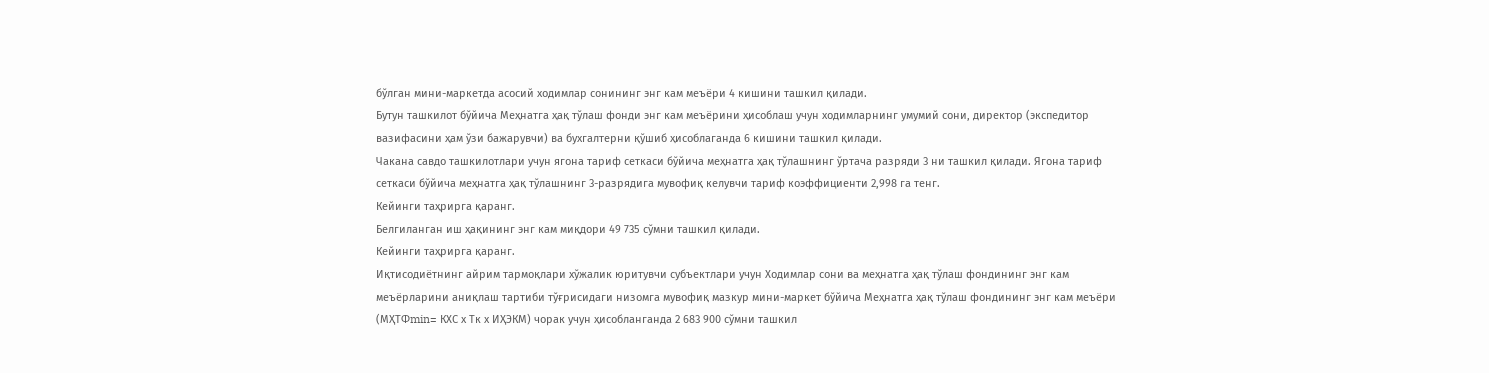бўлган мини-маркетда асосий ходимлар сонининг энг кам меъёри 4 кишини ташкил қилади.
Бутун ташкилот бўйича Меҳнатга ҳақ тўлаш фонди энг кам меъёрини ҳисоблаш учун ходимларнинг умумий сони, директор (экспедитор вазифасини ҳам ўзи бажарувчи) ва бухгалтерни қўшиб ҳисоблаганда 6 кишини ташкил қилади.
Чакана савдо ташкилотлари учун ягона тариф сеткаси бўйича меҳнатга ҳақ тўлашнинг ўртача разряди 3 ни ташкил қилади. Ягона тариф сеткаси бўйича меҳнатга ҳақ тўлашнинг 3-разрядига мувофиқ келувчи тариф коэффициенти 2,998 га тенг.
Кейинги таҳрирга қаранг.
Белгиланган иш ҳақининг энг кам миқдори 49 735 сўмни ташкил қилади.
Кейинги таҳрирга қаранг.
Иқтисодиётнинг айрим тармоқлари хўжалик юритувчи субъектлари учун Ходимлар сони ва меҳнатга ҳақ тўлаш фондининг энг кам меъёрларини аниқлаш тартиби тўғрисидаги низомга мувофиқ мазкур мини-маркет бўйича Меҳнатга ҳақ тўлаш фондининг энг кам меъёри (МҲТФmin= КХС х Тк х ИҲЭКМ) чорак учун ҳисобланганда 2 683 900 сўмни ташкил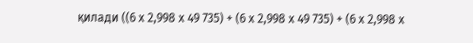қилади ((6 х 2,998 х 49 735) + (6 х 2,998 х 49 735) + (6 х 2,998 х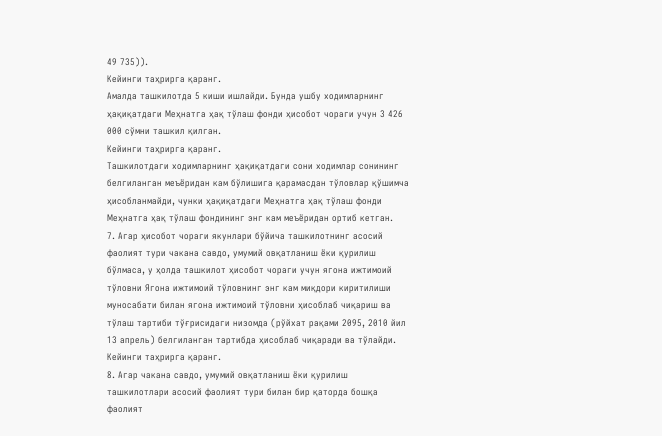49 735)).
Кейинги таҳрирга қаранг.
Амалда ташкилотда 5 киши ишлайди. Бунда ушбу ходимларнинг ҳақиқатдаги Меҳнатга ҳақ тўлаш фонди ҳисобот чораги учун 3 426 000 сўмни ташкил қилган.
Кейинги таҳрирга қаранг.
Ташкилотдаги ходимларнинг ҳақиқатдаги сони ходимлар сонининг белгиланган меъёридан кам бўлишига қарамасдан тўловлар қўшимча ҳисобланмайди, чунки ҳақиқатдаги Меҳнатга ҳақ тўлаш фонди Меҳнатга ҳақ тўлаш фондининг энг кам меъёридан ортиб кетган.
7. Агар ҳисобот чораги якунлари бўйича ташкилотнинг асосий фаолият тури чакана савдо, умумий овқатланиш ёки қурилиш бўлмаса, у ҳолда ташкилот ҳисобот чораги учун ягона ижтимоий тўловни Ягона ижтимоий тўловнинг энг кам миқдори киритилиши муносабати билан ягона ижтимоий тўловни ҳисоблаб чиқариш ва тўлаш тартиби тўғрисидаги низомда (рўйхат рақами 2095, 2010 йил 13 апрель) белгиланган тартибда ҳисоблаб чиқаради ва тўлайди.
Кейинги таҳрирга қаранг.
8. Агар чакана савдо, умумий овқатланиш ёки қурилиш ташкилотлари асосий фаолият тури билан бир қаторда бошқа фаолият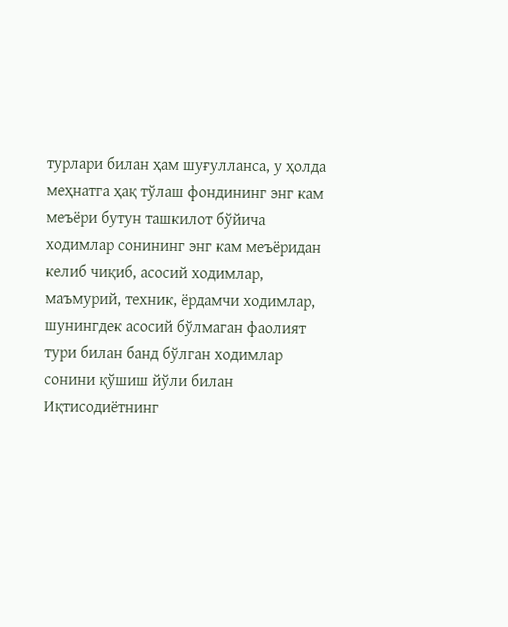турлари билан ҳам шуғулланса, у ҳолда меҳнатга ҳақ тўлаш фондининг энг кам меъёри бутун ташкилот бўйича ходимлар сонининг энг кам меъёридан келиб чиқиб, асосий ходимлар, маъмурий, техник, ёрдамчи ходимлар, шунингдек асосий бўлмаган фаолият тури билан банд бўлган ходимлар сонини қўшиш йўли билан Иқтисодиётнинг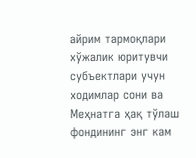айрим тармоқлари хўжалик юритувчи субъектлари учун ходимлар сони ва Меҳнатга ҳақ тўлаш фондининг энг кам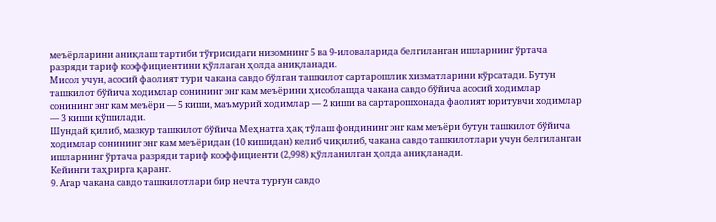меъёрларини аниқлаш тартиби тўғрисидаги низомнинг 5 ва 9-иловаларида белгиланган ишларнинг ўртача разряди тариф коэффициентини қўллаган ҳолда аниқланади.
Мисол учун, асосий фаолият тури чакана савдо бўлган ташкилот сартарошлик хизматларини кўрсатади. Бутун ташкилот бўйича ходимлар сонининг энг кам меъёрини ҳисоблашда чакана савдо бўйича асосий ходимлар сонининг энг кам меъёри — 5 киши, маъмурий ходимлар — 2 киши ва сартарошхонада фаолият юритувчи ходимлар — 3 киши қўшилади.
Шундай қилиб, мазкур ташкилот бўйича Меҳнатга ҳақ тўлаш фондининг энг кам меъёри бутун ташкилот бўйича ходимлар сонининг энг кам меъёридан (10 кишидан) келиб чиқилиб, чакана савдо ташкилотлари учун белгиланган ишларнинг ўртача разряди тариф коэффициенти (2,998) қўлланилган ҳолда аниқланади.
Кейинги таҳрирга қаранг.
9. Агар чакана савдо ташкилотлари бир нечта турғун савдо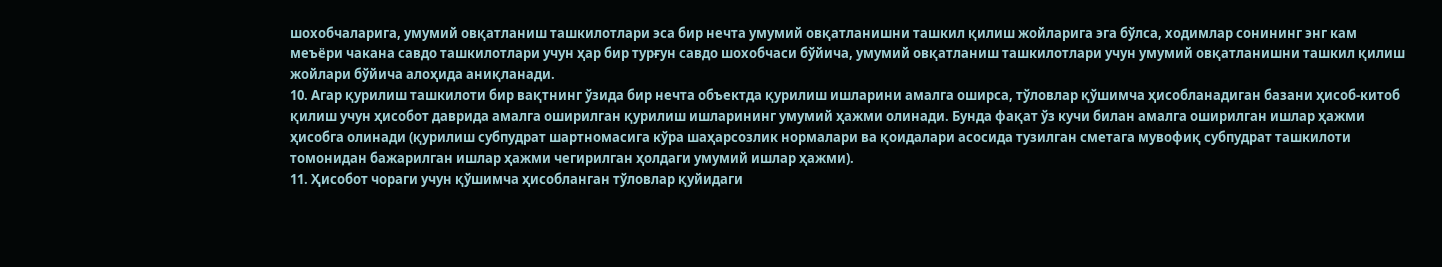шохобчаларига, умумий овқатланиш ташкилотлари эса бир нечта умумий овқатланишни ташкил қилиш жойларига эга бўлса, ходимлар сонининг энг кам меъёри чакана савдо ташкилотлари учун ҳар бир турғун савдо шохобчаси бўйича, умумий овқатланиш ташкилотлари учун умумий овқатланишни ташкил қилиш жойлари бўйича алоҳида аниқланади.
10. Агар қурилиш ташкилоти бир вақтнинг ўзида бир нечта объектда қурилиш ишларини амалга оширса, тўловлар қўшимча ҳисобланадиган базани ҳисоб-китоб қилиш учун ҳисобот даврида амалга оширилган қурилиш ишларининг умумий ҳажми олинади. Бунда фақат ўз кучи билан амалга оширилган ишлар ҳажми ҳисобга олинади (қурилиш субпудрат шартномасига кўра шаҳарсозлик нормалари ва қоидалари асосида тузилган сметага мувофиқ субпудрат ташкилоти томонидан бажарилган ишлар ҳажми чегирилган ҳолдаги умумий ишлар ҳажми).
11. Ҳисобот чораги учун қўшимча ҳисобланган тўловлар қуйидаги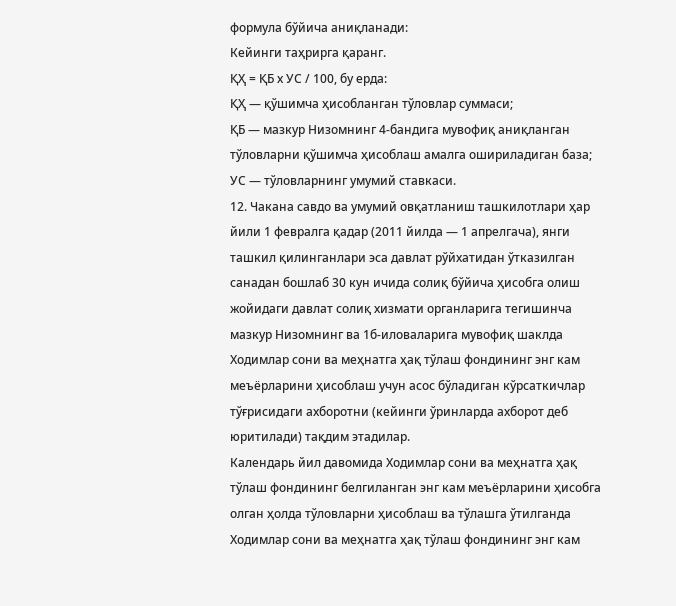формула бўйича аниқланади:
Кейинги таҳрирга қаранг.
ҚҲ = ҚБ х УС / 100, бу ерда:
ҚҲ — қўшимча ҳисобланган тўловлар суммаси;
ҚБ — мазкур Низомнинг 4-бандига мувофиқ аниқланган тўловларни қўшимча ҳисоблаш амалга ошириладиган база;
УС — тўловларнинг умумий ставкаси.
12. Чакана савдо ва умумий овқатланиш ташкилотлари ҳар йили 1 февралга қадар (2011 йилда — 1 апрелгача), янги ташкил қилинганлари эса давлат рўйхатидан ўтказилган санадан бошлаб 30 кун ичида солиқ бўйича ҳисобга олиш жойидаги давлат солиқ хизмати органларига тегишинча мазкур Низомнинг ва 1б-иловаларига мувофиқ шаклда Ходимлар сони ва меҳнатга ҳақ тўлаш фондининг энг кам меъёрларини ҳисоблаш учун асос бўладиган кўрсаткичлар тўғрисидаги ахборотни (кейинги ўринларда ахборот деб юритилади) тақдим этадилар.
Календарь йил давомида Ходимлар сони ва меҳнатга ҳақ тўлаш фондининг белгиланган энг кам меъёрларини ҳисобга олган ҳолда тўловларни ҳисоблаш ва тўлашга ўтилганда Ходимлар сони ва меҳнатга ҳақ тўлаш фондининг энг кам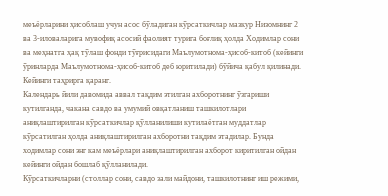меъёрларини ҳисоблаш учун асос бўладиган кўрсаткичлар мазкур Низомнинг 2 ва 3-иловаларига мувофиқ асосий фаолият турига боғлиқ ҳолда Ходимлар сони ва меҳнатга ҳақ тўлаш фонди тўғрисидаги Маълумотнома-ҳисоб-китоб (кейинги ўринларда Маълумотнома-ҳисоб-китоб деб юритилади) бўйича қабул қилинади.
Кейинги таҳрирга қаранг.
Календарь йили давомида аввал тақдим этилган ахборотнинг ўзгариши кутилганда, чакана савдо ва умумий овқатланиш ташкилотлари аниқлаштирилган кўрсаткичлар қўлланилиши кутилаётган муддатлар кўрсатилган ҳолда аниқлаштирилган ахборотни тақдим этадилар. Бунда ходимлар сони энг кам меъёрлари аниқлаштирилган ахборот киритилган ойдан кейинги ойдан бошлаб қўлланилади.
Кўрсаткичларни (столлар сони, савдо зали майдони, ташкилотнинг иш режими,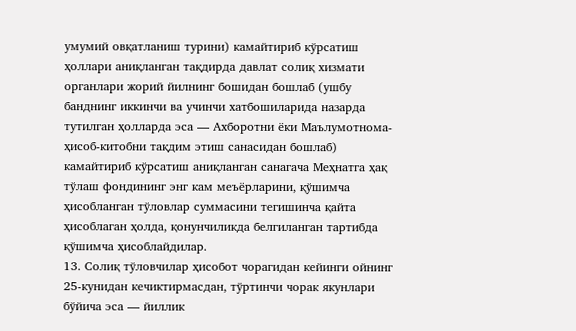умумий овқатланиш турини) камайтириб кўрсатиш ҳоллари аниқланган тақдирда давлат солиқ хизмати органлари жорий йилнинг бошидан бошлаб (ушбу банднинг иккинчи ва учинчи хатбошиларида назарда тутилган ҳолларда эса — Ахборотни ёки Маълумотнома-ҳисоб-китобни тақдим этиш санасидан бошлаб) камайтириб кўрсатиш аниқланган санагача Меҳнатга ҳақ тўлаш фондининг энг кам меъёрларини, қўшимча ҳисобланган тўловлар суммасини тегишинча қайта ҳисоблаган ҳолда, қонунчиликда белгиланган тартибда қўшимча ҳисоблайдилар.
13. Солиқ тўловчилар ҳисобот чорагидан кейинги ойнинг 25-кунидан кечиктирмасдан, тўртинчи чорак якунлари бўйича эса — йиллик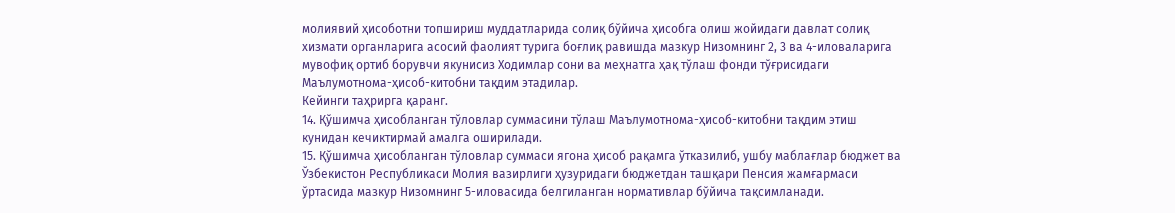молиявий ҳисоботни топшириш муддатларида солиқ бўйича ҳисобга олиш жойидаги давлат солиқ хизмати органларига асосий фаолият турига боғлиқ равишда мазкур Низомнинг 2, 3 ва 4-иловаларига мувофиқ ортиб борувчи якунисиз Ходимлар сони ва меҳнатга ҳақ тўлаш фонди тўғрисидаги Маълумотнома-ҳисоб-китобни тақдим этадилар.
Кейинги таҳрирга қаранг.
14. Қўшимча ҳисобланган тўловлар суммасини тўлаш Маълумотнома-ҳисоб-китобни тақдим этиш кунидан кечиктирмай амалга оширилади.
15. Қўшимча ҳисобланган тўловлар суммаси ягона ҳисоб рақамга ўтказилиб, ушбу маблағлар бюджет ва Ўзбекистон Республикаси Молия вазирлиги ҳузуридаги бюджетдан ташқари Пенсия жамғармаси ўртасида мазкур Низомнинг 5-иловасида белгиланган нормативлар бўйича тақсимланади.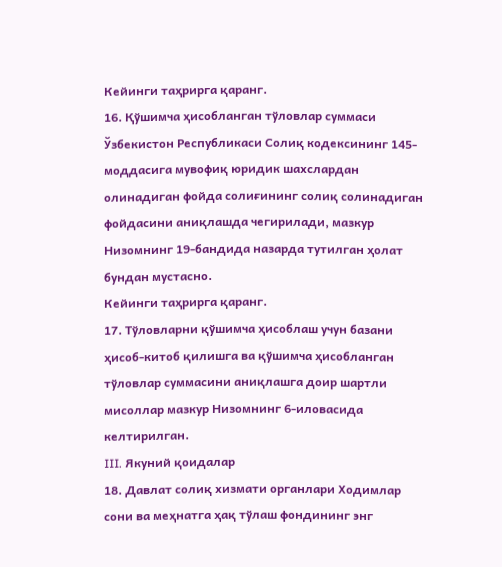Кейинги таҳрирга қаранг.
16. Қўшимча ҳисобланган тўловлар суммаси Ўзбекистон Республикаси Солиқ кодексининг 145-моддасига мувофиқ юридик шахслардан олинадиган фойда солиғининг солиқ солинадиган фойдасини аниқлашда чегирилади, мазкур Низомнинг 19-бандида назарда тутилган ҳолат бундан мустасно.
Кейинги таҳрирга қаранг.
17. Тўловларни қўшимча ҳисоблаш учун базани ҳисоб-китоб қилишга ва қўшимча ҳисобланган тўловлар суммасини аниқлашга доир шартли мисоллар мазкур Низомнинг 6-иловасида келтирилган.
III. Якуний қоидалар
18. Давлат солиқ хизмати органлари Ходимлар сони ва меҳнатга ҳақ тўлаш фондининг энг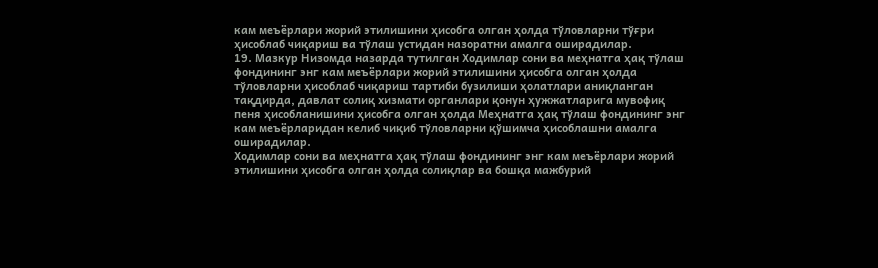кам меъёрлари жорий этилишини ҳисобга олган ҳолда тўловларни тўғри ҳисоблаб чиқариш ва тўлаш устидан назоратни амалга оширадилар.
19. Мазкур Низомда назарда тутилган Ходимлар сони ва меҳнатга ҳақ тўлаш фондининг энг кам меъёрлари жорий этилишини ҳисобга олган ҳолда тўловларни ҳисоблаб чиқариш тартиби бузилиши ҳолатлари аниқланган тақдирда, давлат солиқ хизмати органлари қонун ҳужжатларига мувофиқ пеня ҳисобланишини ҳисобга олган ҳолда Меҳнатга ҳақ тўлаш фондининг энг кам меъёрларидан келиб чиқиб тўловларни қўшимча ҳисоблашни амалга оширадилар.
Ходимлар сони ва меҳнатга ҳақ тўлаш фондининг энг кам меъёрлари жорий этилишини ҳисобга олган ҳолда солиқлар ва бошқа мажбурий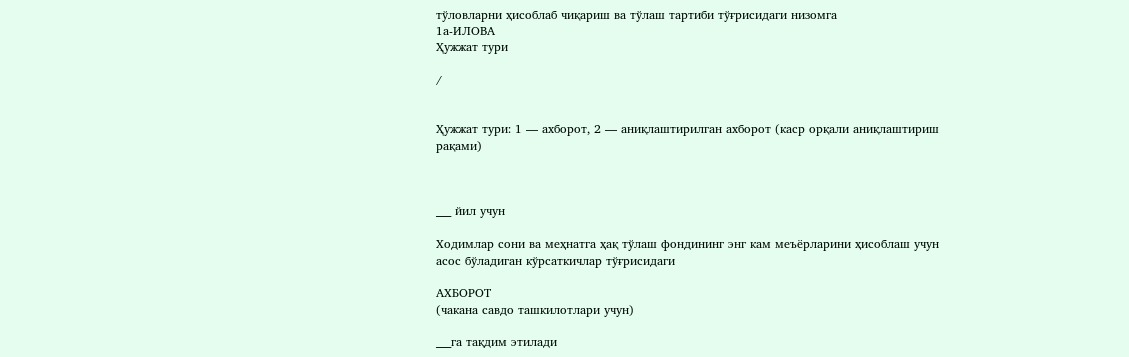тўловларни ҳисоблаб чиқариш ва тўлаш тартиби тўғрисидаги низомга
1а-ИЛОВА
Ҳужжат тури

/


Ҳужжат тури: 1 — ахборот, 2 — аниқлаштирилган ахборот (каср орқали аниқлаштириш рақами)



___ йил учун

Ходимлар сони ва меҳнатга ҳақ тўлаш фондининг энг кам меъёрларини ҳисоблаш учун асос бўладиган кўрсаткичлар тўғрисидаги

АХБОРОТ
(чакана савдо ташкилотлари учун)

___га тақдим этилади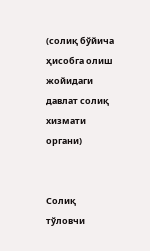(солиқ бўйича ҳисобга олиш жойидаги давлат солиқ хизмати органи)


Солиқ тўловчи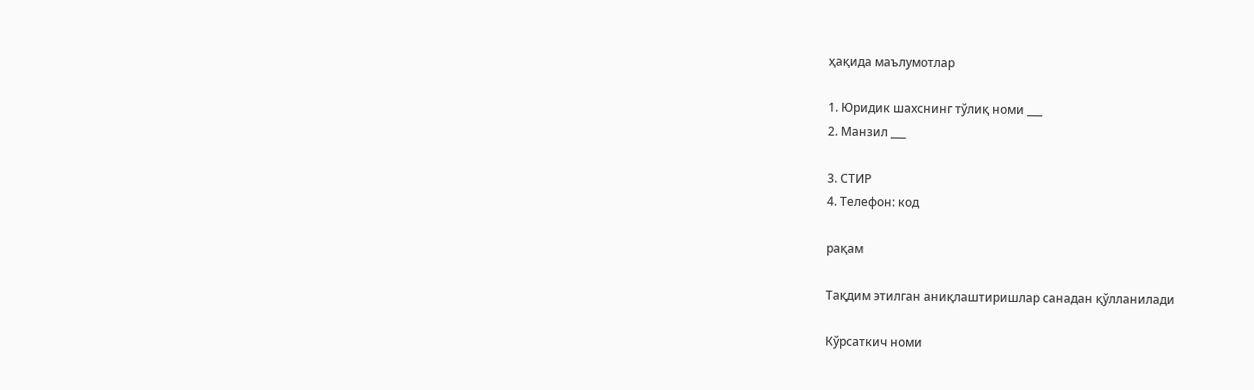ҳақида маълумотлар

1. Юридик шахснинг тўлиқ номи ___
2. Манзил ___

3. СТИР
4. Телефон: код

рақам

Тақдим этилган аниқлаштиришлар санадан қўлланилади

Кўрсаткич номи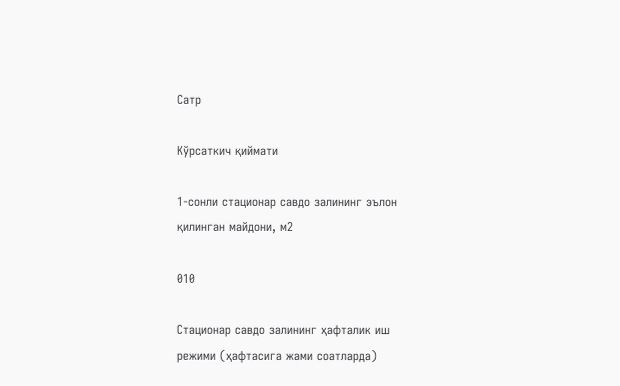Сатр

Кўрсаткич қиймати

1-сонли стационар савдо залининг эълон қилинган майдони, м2

010

Стационар савдо залининг ҳафталик иш режими (ҳафтасига жами соатларда)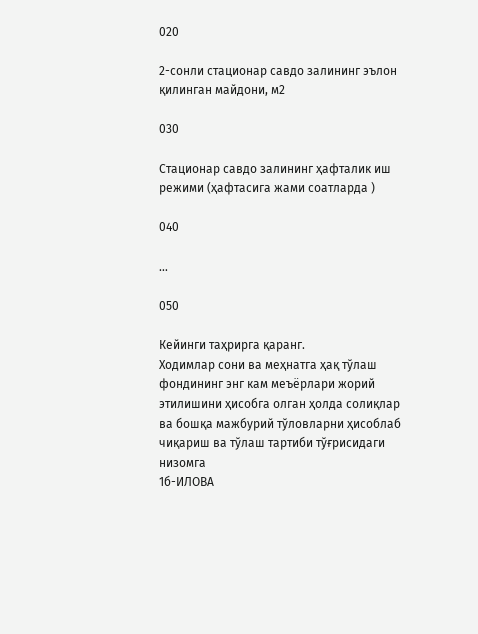020

2-сонли стационар савдо залининг эълон қилинган майдони, м2

030

Стационар савдо залининг ҳафталик иш режими (ҳафтасига жами соатларда )

040

…

050

Кейинги таҳрирга қаранг.
Ходимлар сони ва меҳнатга ҳақ тўлаш фондининг энг кам меъёрлари жорий этилишини ҳисобга олган ҳолда солиқлар ва бошқа мажбурий тўловларни ҳисоблаб чиқариш ва тўлаш тартиби тўғрисидаги низомга
1б-ИЛОВА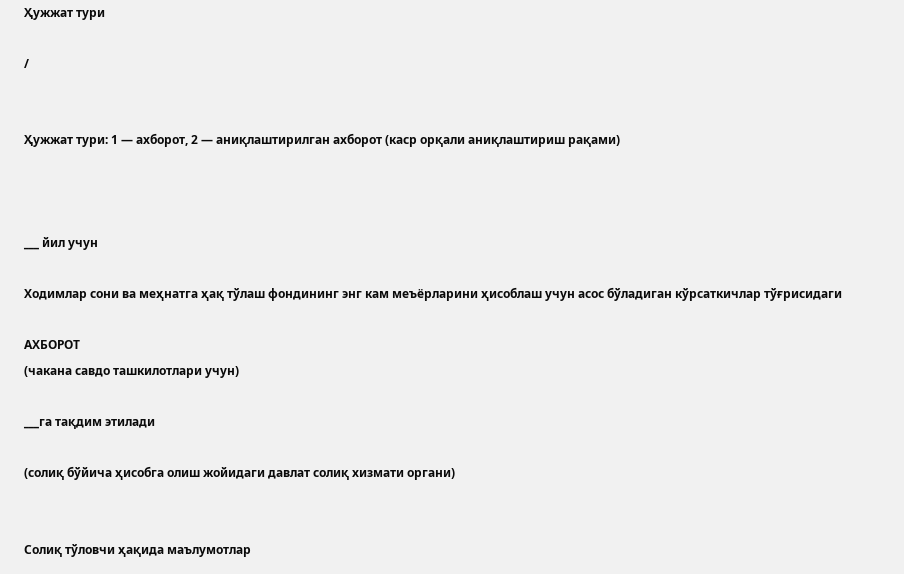Ҳужжат тури

/


Ҳужжат тури: 1 — ахборот, 2 — аниқлаштирилган ахборот (каср орқали аниқлаштириш рақами)



___ йил учун

Ходимлар сони ва меҳнатга ҳақ тўлаш фондининг энг кам меъёрларини ҳисоблаш учун асос бўладиган кўрсаткичлар тўғрисидаги

АХБОРОТ
(чакана савдо ташкилотлари учун)

___га тақдим этилади

(солиқ бўйича ҳисобга олиш жойидаги давлат солиқ хизмати органи)


Солиқ тўловчи ҳақида маълумотлар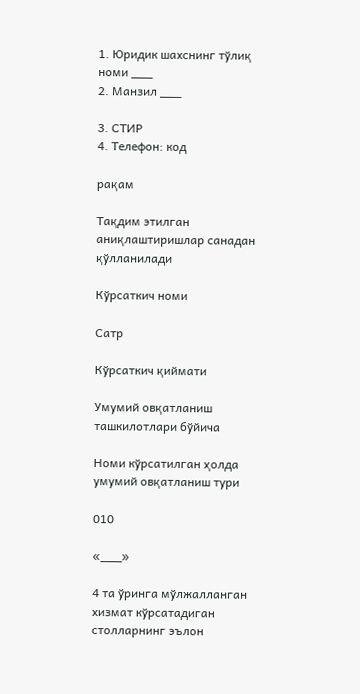1. Юридик шахснинг тўлиқ номи ___
2. Манзил ___

3. СТИР
4. Телефон: код

рақам

Тақдим этилган аниқлаштиришлар санадан қўлланилади

Кўрсаткич номи

Сатр

Кўрсаткич қиймати

Умумий овқатланиш ташкилотлари бўйича

Номи кўрсатилган ҳолда умумий овқатланиш тури

010

«___»

4 та ўринга мўлжалланган хизмат кўрсатадиган столларнинг эълон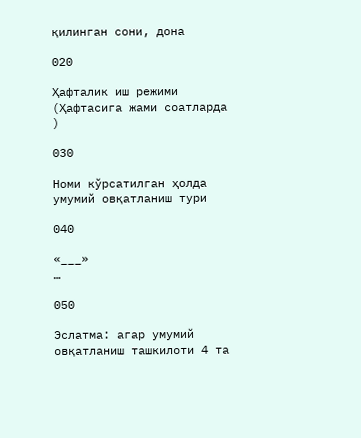қилинган сони, дона

020

Ҳафталик иш режими (Ҳафтасига жами соатларда )

030

Номи кўрсатилган ҳолда умумий овқатланиш тури

040

«___»
…

050

Эслатма: агар умумий овқатланиш ташкилоти 4 та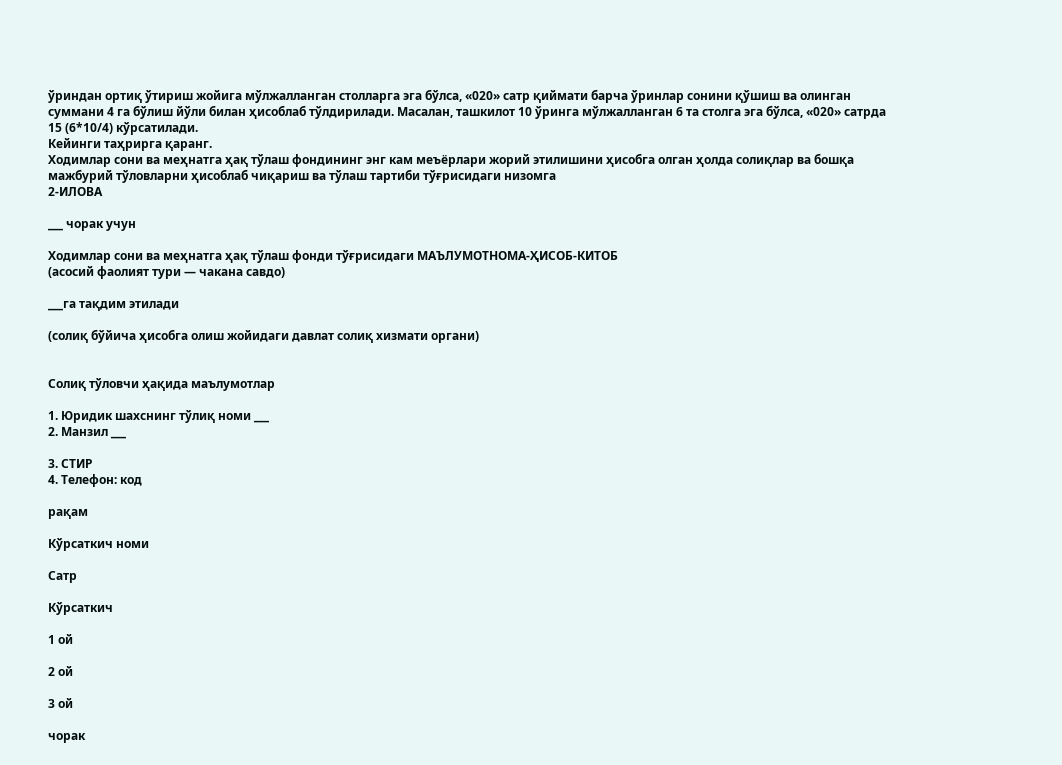ўриндан ортиқ ўтириш жойига мўлжалланган столларга эга бўлса, «020» сатр қиймати барча ўринлар сонини қўшиш ва олинган суммани 4 га бўлиш йўли билан ҳисоблаб тўлдирилади. Масалан, ташкилот 10 ўринга мўлжалланган 6 та столга эга бўлса, «020» сатрда 15 (6*10/4) кўрсатилади.
Кейинги таҳрирга қаранг.
Ходимлар сони ва меҳнатга ҳақ тўлаш фондининг энг кам меъёрлари жорий этилишини ҳисобга олган ҳолда солиқлар ва бошқа мажбурий тўловларни ҳисоблаб чиқариш ва тўлаш тартиби тўғрисидаги низомга
2-ИЛОВА

___ чорак учун

Ходимлар сони ва меҳнатга ҳақ тўлаш фонди тўғрисидаги МАЪЛУМОТНОМА-ҲИСОБ-КИТОБ
(асосий фаолият тури — чакана савдо)

___га тақдим этилади

(солиқ бўйича ҳисобга олиш жойидаги давлат солиқ хизмати органи)


Солиқ тўловчи ҳақида маълумотлар

1. Юридик шахснинг тўлиқ номи ___
2. Манзил ___

3. СТИР
4. Телефон: код

рақам

Кўрсаткич номи

Сатр

Кўрсаткич

1 ой

2 ой

3 ой

чорак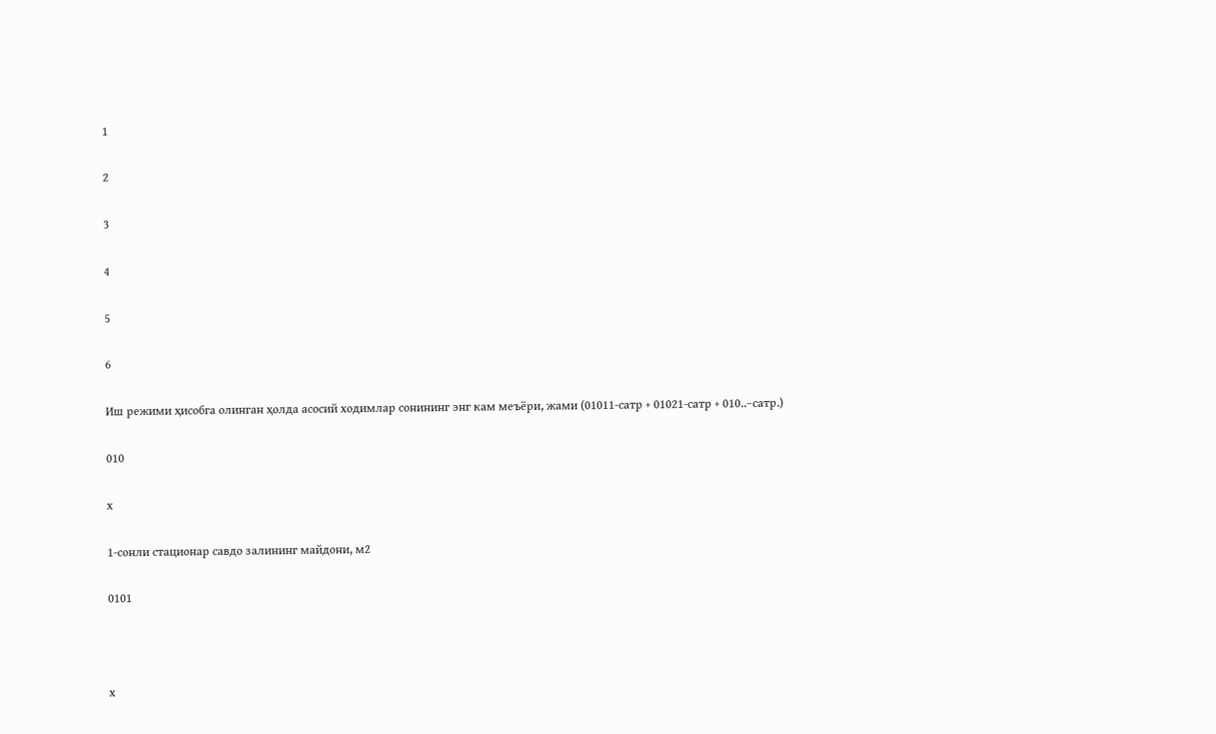1

2

3

4

5

6

Иш режими ҳисобга олинган ҳолда асосий ходимлар сонининг энг кам меъёри, жами (01011-сатр + 01021-сатр + 010..–сатр.)

010

х

1-сонли стационар савдо залининг майдони, м2

0101



х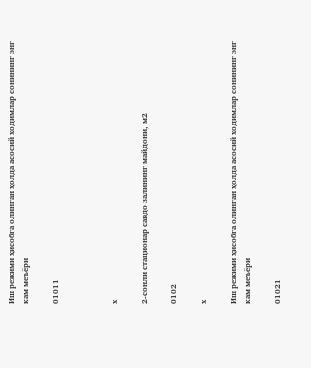Иш режими ҳисобга олинган ҳолда асосий ходимлар сонининг энг кам меъёри

01011



х

2-сонли стационар савдо залининг майдони, м2

0102

х

Иш режими ҳисобга олинган ҳолда асосий ходимлар сонининг энг кам меъёри

01021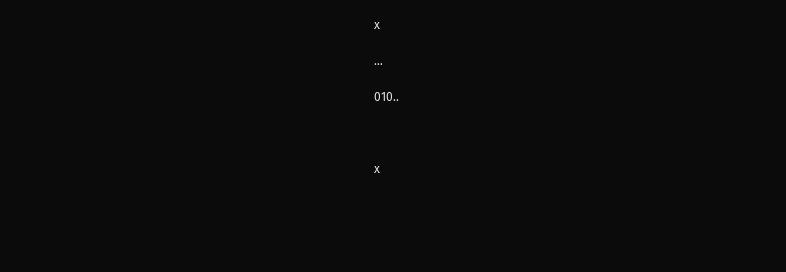х

…

010..



х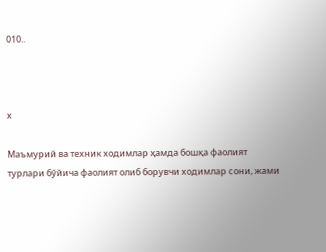010..



х

Маъмурий ва техник ходимлар ҳамда бошқа фаолият турлари бўйича фаолият олиб борувчи ходимлар сони, жами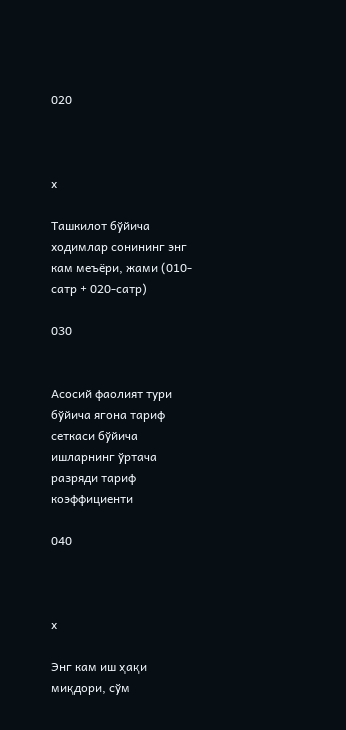020



х

Ташкилот бўйича ходимлар сонининг энг кам меъёри, жами (010-сатр + 020-сатр)

030


Асосий фаолият тури бўйича ягона тариф сеткаси бўйича ишларнинг ўртача разряди тариф коэффициенти

040



х

Энг кам иш ҳақи миқдори, сўм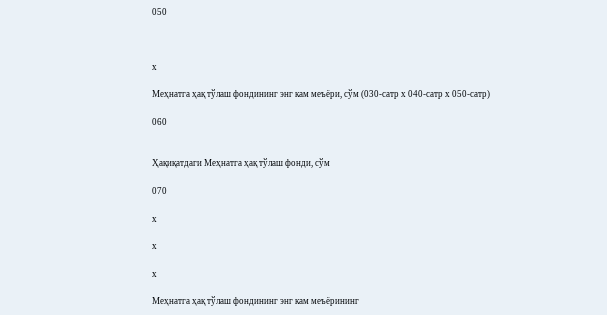050



х

Меҳнатга ҳақ тўлаш фондининг энг кам меъёри, сўм (030-сатр х 040-сатр х 050-сатр)

060


Ҳақиқатдаги Меҳнатга ҳақ тўлаш фонди, сўм

070

х

х

х

Меҳнатга ҳақ тўлаш фондининг энг кам меъёрининг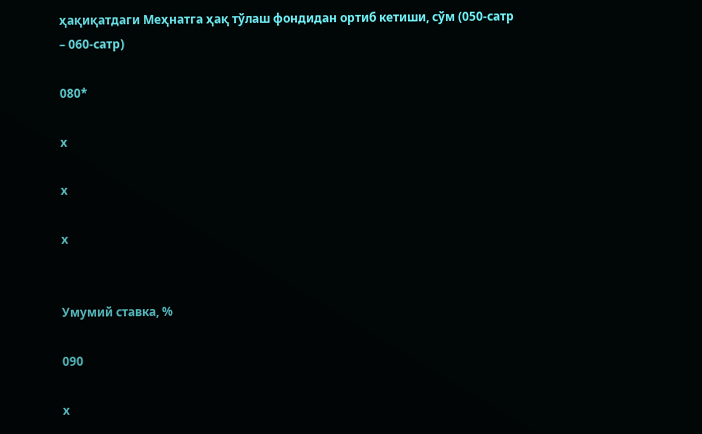ҳақиқатдаги Меҳнатга ҳақ тўлаш фондидан ортиб кетиши, сўм (050-сатр – 060-сатр)

080*

х

х

х


Умумий ставка, %

090

х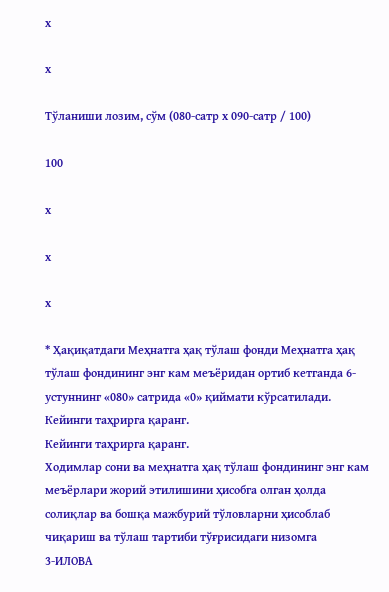х

х

Тўланиши лозим, сўм (080-сатр х 090-сатр / 100)

100

х

х

х

* Ҳақиқатдаги Меҳнатга ҳақ тўлаш фонди Меҳнатга ҳақ тўлаш фондининг энг кам меъёридан ортиб кетганда 6-устуннинг «080» сатрида «0» қиймати кўрсатилади.
Кейинги таҳрирга қаранг.
Кейинги таҳрирга қаранг.
Ходимлар сони ва меҳнатга ҳақ тўлаш фондининг энг кам меъёрлари жорий этилишини ҳисобга олган ҳолда солиқлар ва бошқа мажбурий тўловларни ҳисоблаб чиқариш ва тўлаш тартиби тўғрисидаги низомга
3-ИЛОВА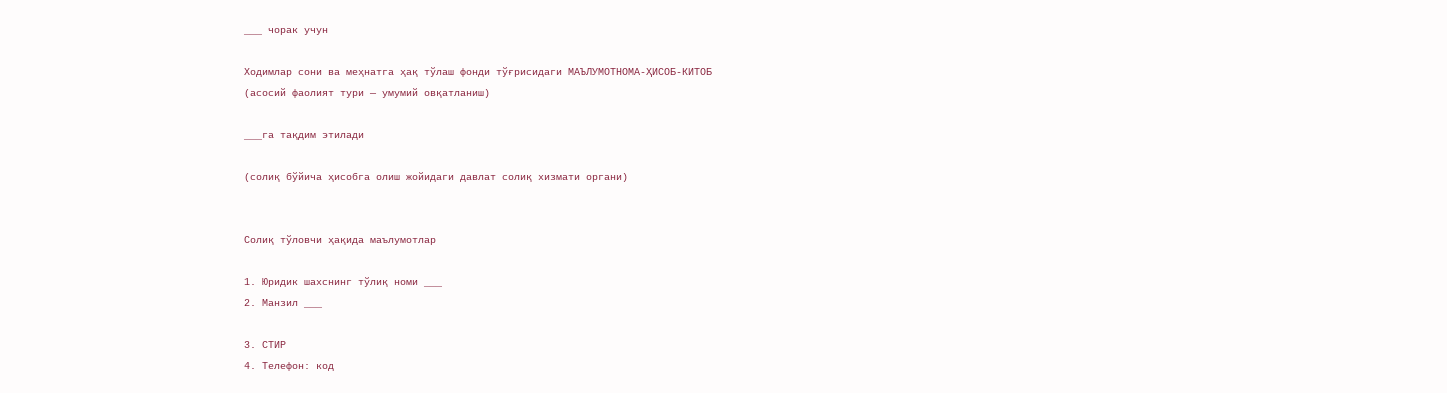___ чорак учун

Ходимлар сони ва меҳнатга ҳақ тўлаш фонди тўғрисидаги МАЪЛУМОТНОМА-ҲИСОБ-КИТОБ
(асосий фаолият тури — умумий овқатланиш)

___га тақдим этилади

(солиқ бўйича ҳисобга олиш жойидаги давлат солиқ хизмати органи)


Солиқ тўловчи ҳақида маълумотлар

1. Юридик шахснинг тўлиқ номи ___
2. Манзил ___

3. СТИР
4. Телефон: код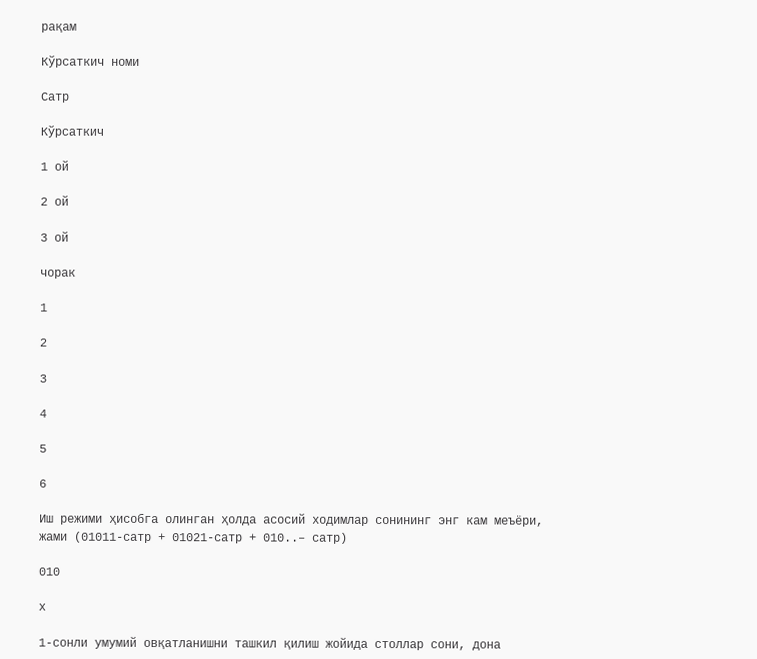рақам

Кўрсаткич номи

Сатр

Кўрсаткич

1 ой

2 ой

3 ой

чорак

1

2

3

4

5

6

Иш режими ҳисобга олинган ҳолда асосий ходимлар сонининг энг кам меъёри, жами (01011-сатр + 01021-сатр + 010..– сатр)

010

х

1-сонли умумий овқатланишни ташкил қилиш жойида столлар сони, дона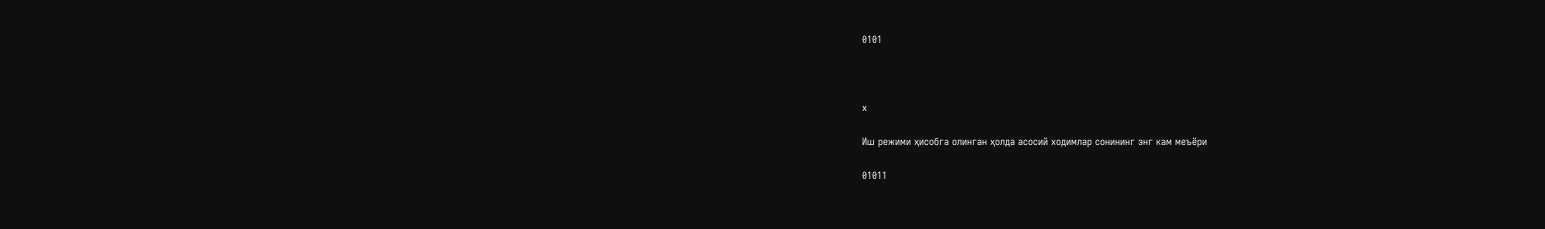0101



х

Иш режими ҳисобга олинган ҳолда асосий ходимлар сонининг энг кам меъёри

01011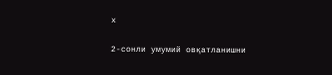х

2-сонли умумий овқатланишни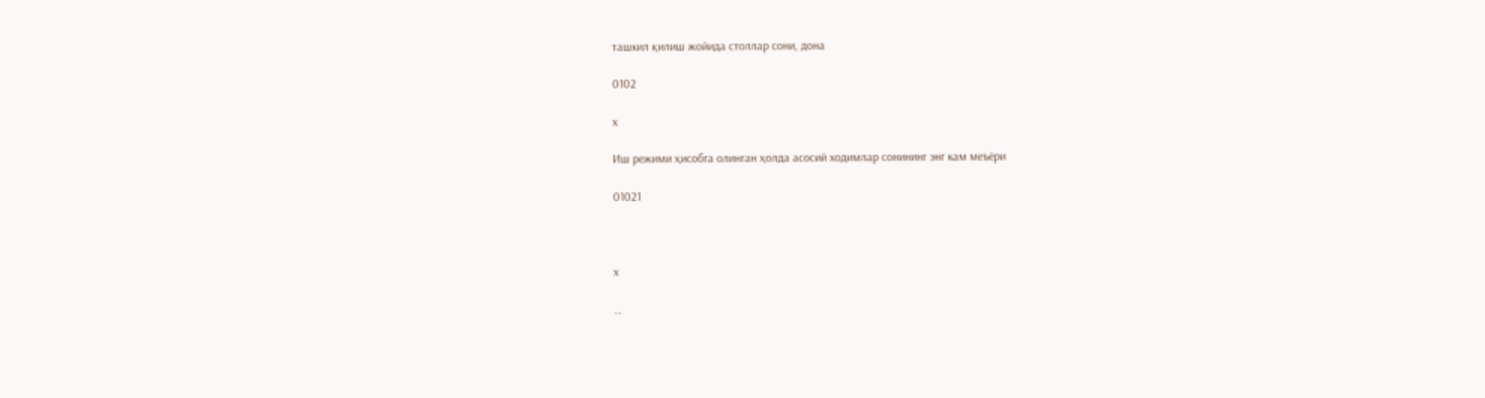ташкил қилиш жойида столлар сони, дона

0102

х

Иш режими ҳисобга олинган ҳолда асосий ходимлар сонининг энг кам меъёри

01021



х

…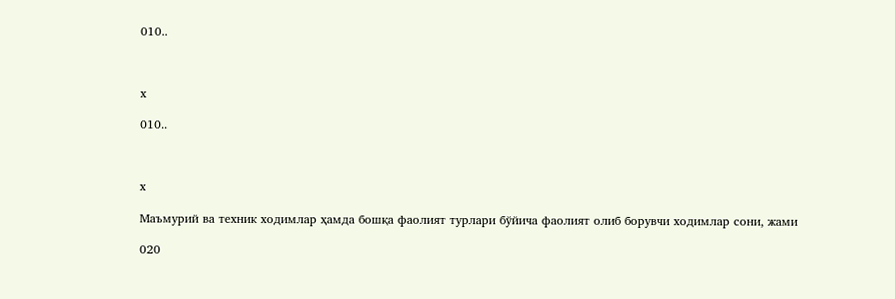010..



х

010..



х

Маъмурий ва техник ходимлар ҳамда бошқа фаолият турлари бўйича фаолият олиб борувчи ходимлар сони, жами

020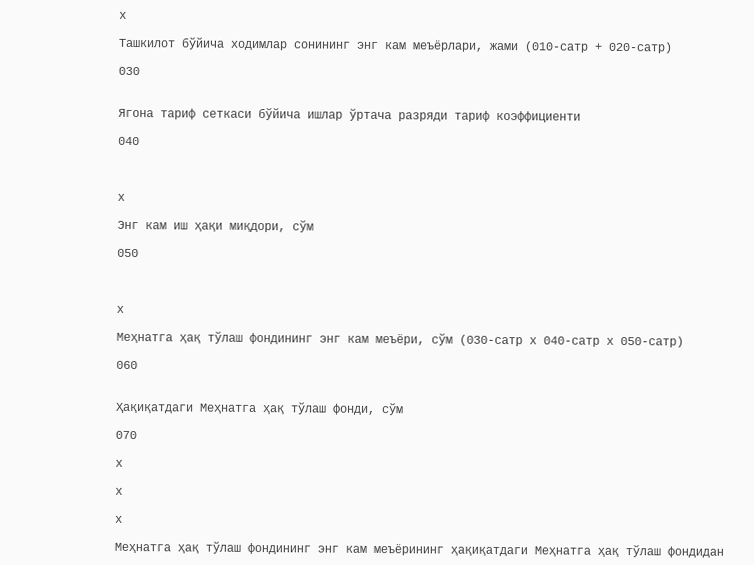х

Ташкилот бўйича ходимлар сонининг энг кам меъёрлари, жами (010-сатр + 020-сатр)

030


Ягона тариф сеткаси бўйича ишлар ўртача разряди тариф коэффициенти

040



х

Энг кам иш ҳақи миқдори, сўм

050



х

Меҳнатга ҳақ тўлаш фондининг энг кам меъёри, сўм (030-сатр х 040-сатр х 050-сатр)

060


Ҳақиқатдаги Меҳнатга ҳақ тўлаш фонди, сўм

070

х

х

х

Меҳнатга ҳақ тўлаш фондининг энг кам меъёрининг ҳақиқатдаги Меҳнатга ҳақ тўлаш фондидан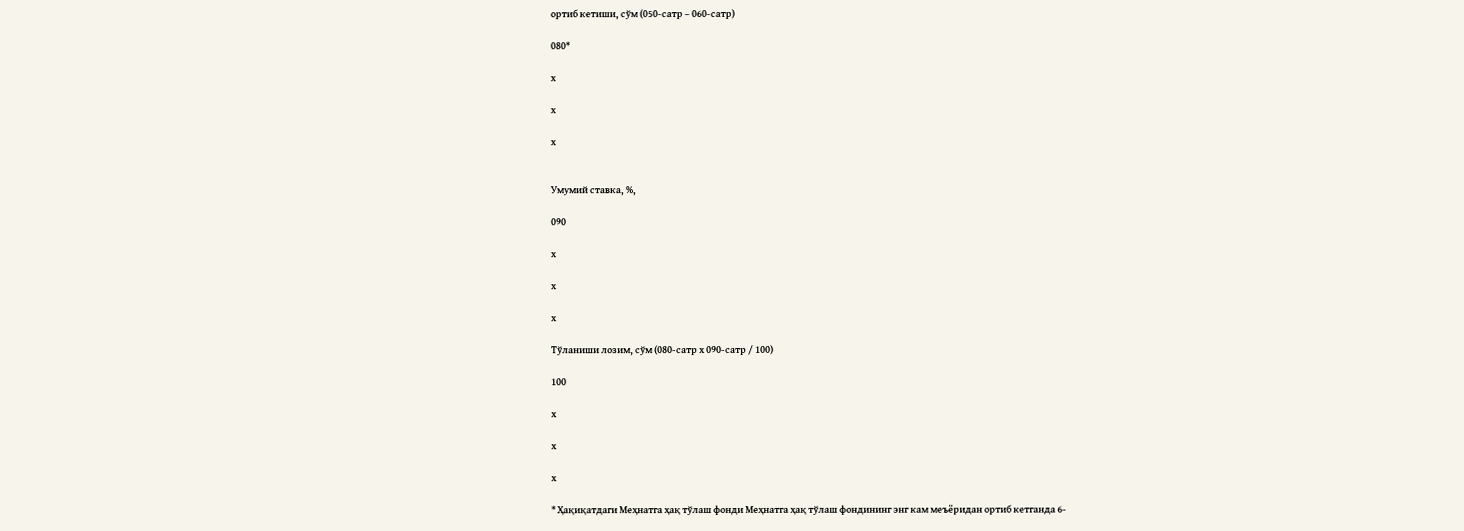ортиб кетиши, сўм (050-сатр – 060-сатр)

080*

х

х

х


Умумий ставка, %,

090

х

х

х

Тўланиши лозим, сўм (080-сатр х 090-сатр / 100)

100

х

х

х

* Ҳақиқатдаги Меҳнатга ҳақ тўлаш фонди Меҳнатга ҳақ тўлаш фондининг энг кам меъёридан ортиб кетганда 6-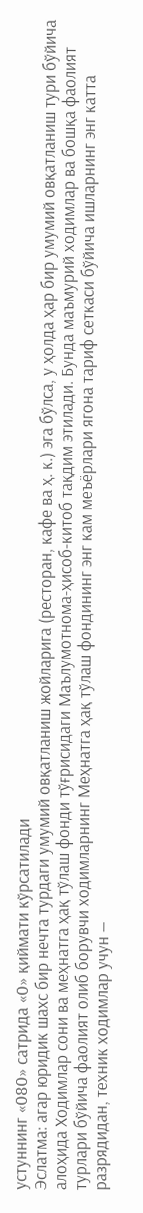устуннинг «080» сатрида «0» қиймати кўрсатилади
Эслатма: агар юридик шахс бир нечта турдаги умумий овқатланиш жойларига (ресторан, кафе ва ҳ. к.) эга бўлса, у ҳолда ҳар бир умумий овқатланиш тури бўйича алоҳида Ходимлар сони ва меҳнатга ҳақ тўлаш фонди тўғрисидаги Маълумотнома-ҳисоб-китоб тақдим этилади. Бунда маъмурий ходимлар ва бошқа фаолият турлари бўйича фаолият олиб борувчи ходимларнинг Меҳнатга ҳақ тўлаш фондининг энг кам меъёрлари ягона тариф сеткаси бўйича ишларнинг энг катта разрядидан, техник ходимлар учун —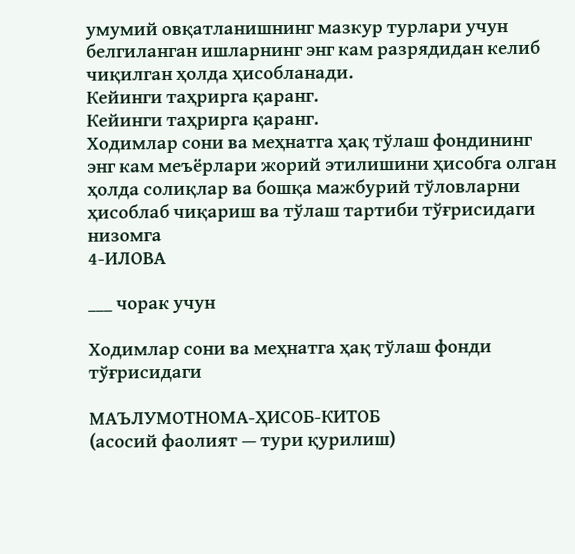умумий овқатланишнинг мазкур турлари учун белгиланган ишларнинг энг кам разрядидан келиб чиқилган ҳолда ҳисобланади.
Кейинги таҳрирга қаранг.
Кейинги таҳрирга қаранг.
Ходимлар сони ва меҳнатга ҳақ тўлаш фондининг энг кам меъёрлари жорий этилишини ҳисобга олган ҳолда солиқлар ва бошқа мажбурий тўловларни ҳисоблаб чиқариш ва тўлаш тартиби тўғрисидаги низомга
4-ИЛОВА

___ чорак учун

Ходимлар сони ва меҳнатга ҳақ тўлаш фонди тўғрисидаги

МАЪЛУМОТНОМА-ҲИСОБ-КИТОБ
(асосий фаолият — тури қурилиш)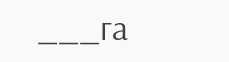___га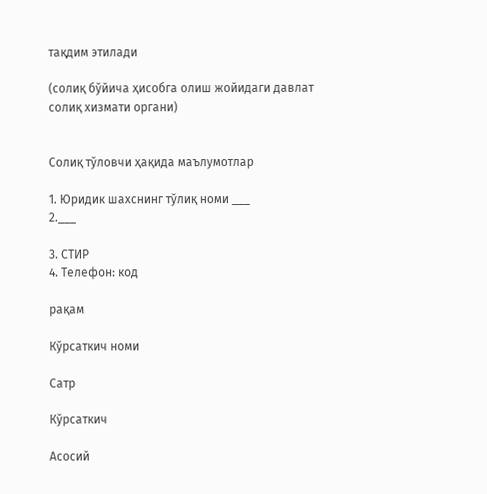тақдим этилади

(солиқ бўйича ҳисобга олиш жойидаги давлат солиқ хизмати органи)


Солиқ тўловчи ҳақида маълумотлар

1. Юридик шахснинг тўлиқ номи ___
2.___

3. СТИР
4. Телефон: код

рақам

Кўрсаткич номи

Сатр

Кўрсаткич

Асосий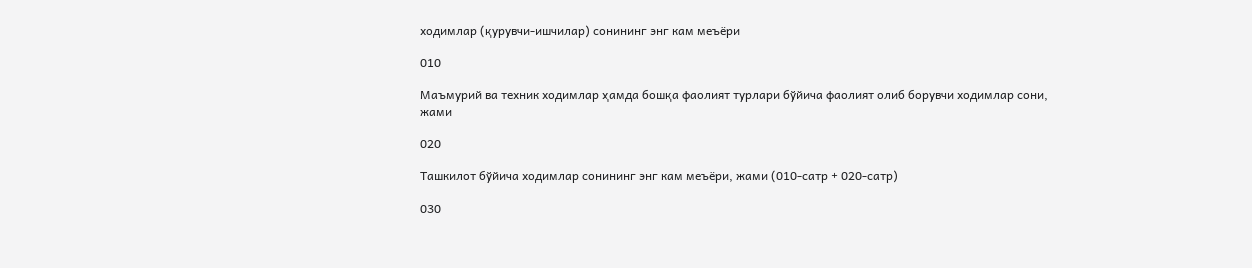ходимлар (қурувчи-ишчилар) сонининг энг кам меъёри

010

Маъмурий ва техник ходимлар ҳамда бошқа фаолият турлари бўйича фаолият олиб борувчи ходимлар сони, жами

020

Ташкилот бўйича ходимлар сонининг энг кам меъёри, жами (010-сатр + 020-сатр)

030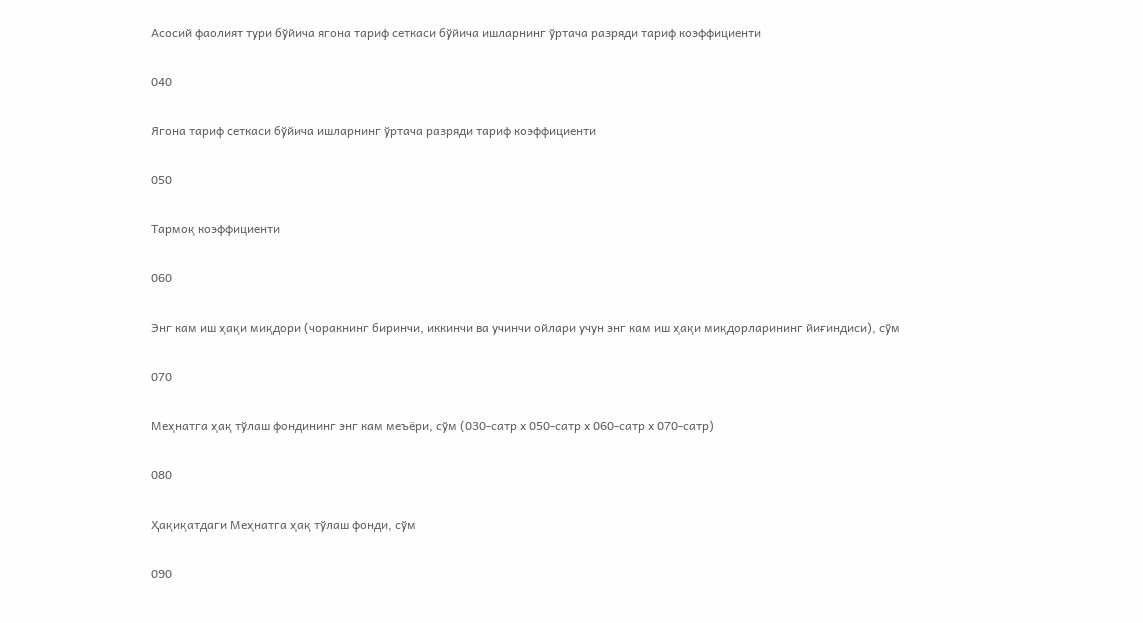Асосий фаолият тури бўйича ягона тариф сеткаси бўйича ишларнинг ўртача разряди тариф коэффициенти

040

Ягона тариф сеткаси бўйича ишларнинг ўртача разряди тариф коэффициенти

050

Тармоқ коэффициенти

060

Энг кам иш ҳақи миқдори (чоракнинг биринчи, иккинчи ва учинчи ойлари учун энг кам иш ҳақи миқдорларининг йиғиндиси), сўм

070

Меҳнатга ҳақ тўлаш фондининг энг кам меъёри, сўм (030-сатр х 050-сатр х 060-сатр х 070-сатр)

080

Ҳақиқатдаги Меҳнатга ҳақ тўлаш фонди, сўм

090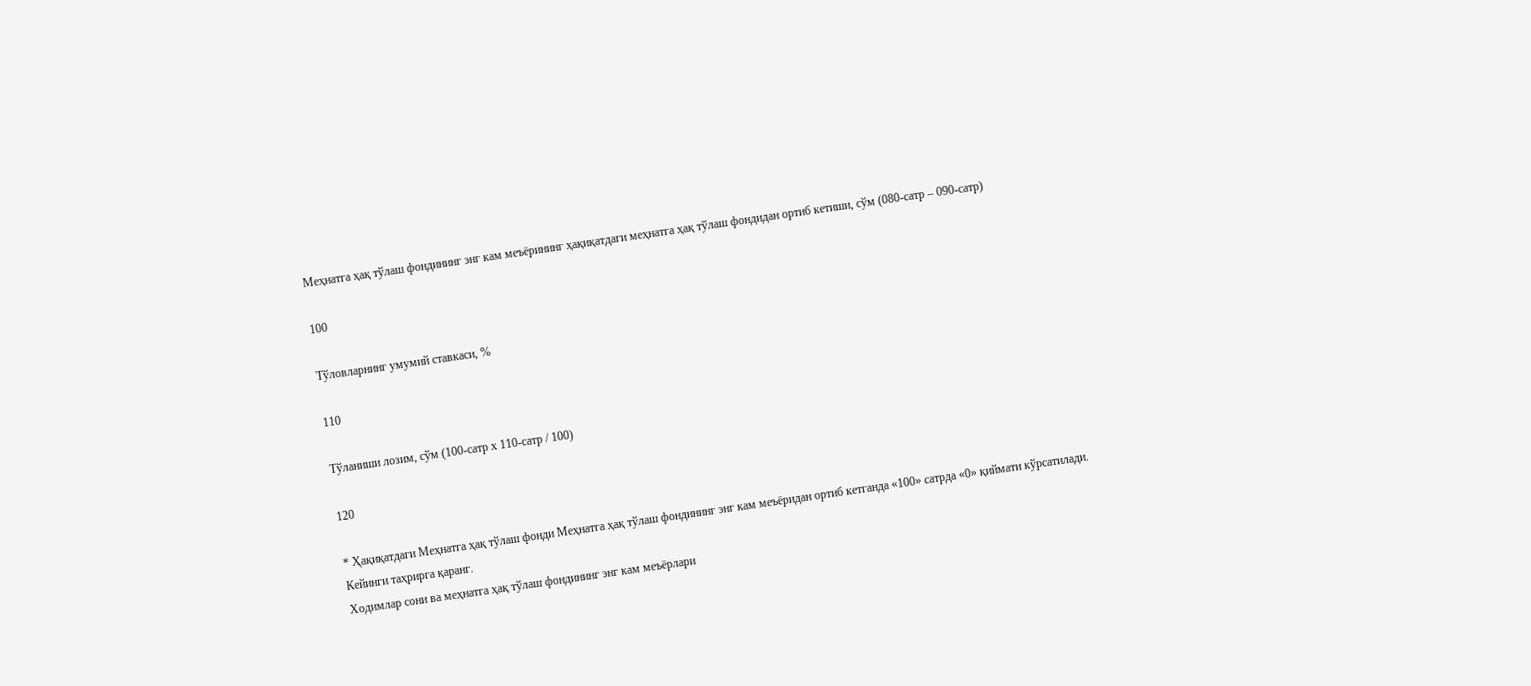Меҳнатга ҳақ тўлаш фондининг энг кам меъёрининг ҳақиқатдаги меҳнатга ҳақ тўлаш фондидан ортиб кетиши, сўм (080-сатр – 090-сатр)

100

Тўловларнинг умумий ставкаси, %

110

Тўланиши лозим, сўм (100-сатр х 110-сатр / 100)

120

* Ҳақиқатдаги Меҳнатга ҳақ тўлаш фонди Меҳнатга ҳақ тўлаш фондининг энг кам меъёридан ортиб кетганда «100» сатрда «0» қиймати кўрсатилади.
Кейинги таҳрирга қаранг.
Ходимлар сони ва меҳнатга ҳақ тўлаш фондининг энг кам меъёрлари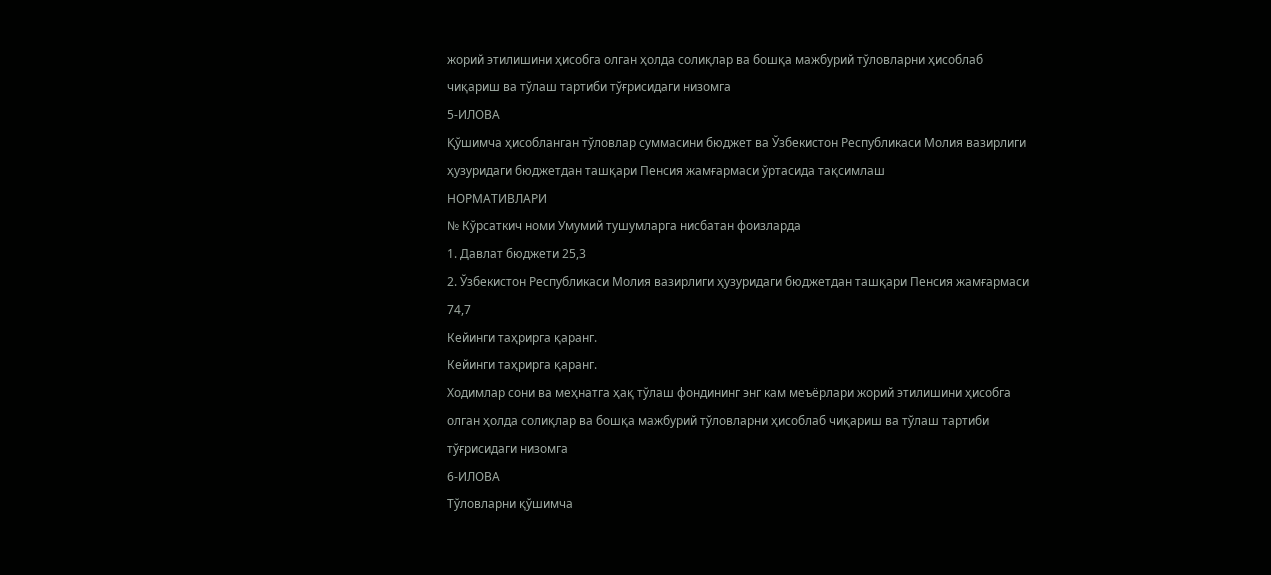жорий этилишини ҳисобга олган ҳолда солиқлар ва бошқа мажбурий тўловларни ҳисоблаб чиқариш ва тўлаш тартиби тўғрисидаги низомга
5-ИЛОВА
Қўшимча ҳисобланган тўловлар суммасини бюджет ва Ўзбекистон Республикаси Молия вазирлиги ҳузуридаги бюджетдан ташқари Пенсия жамғармаси ўртасида тақсимлаш
НОРМАТИВЛАРИ
№ Кўрсаткич номи Умумий тушумларга нисбатан фоизларда
1. Давлат бюджети 25,3
2. Ўзбекистон Республикаси Молия вазирлиги ҳузуридаги бюджетдан ташқари Пенсия жамғармаси 74,7
Кейинги таҳрирга қаранг.
Кейинги таҳрирга қаранг.
Ходимлар сони ва меҳнатга ҳақ тўлаш фондининг энг кам меъёрлари жорий этилишини ҳисобга олган ҳолда солиқлар ва бошқа мажбурий тўловларни ҳисоблаб чиқариш ва тўлаш тартиби тўғрисидаги низомга
6-ИЛОВА
Тўловларни қўшимча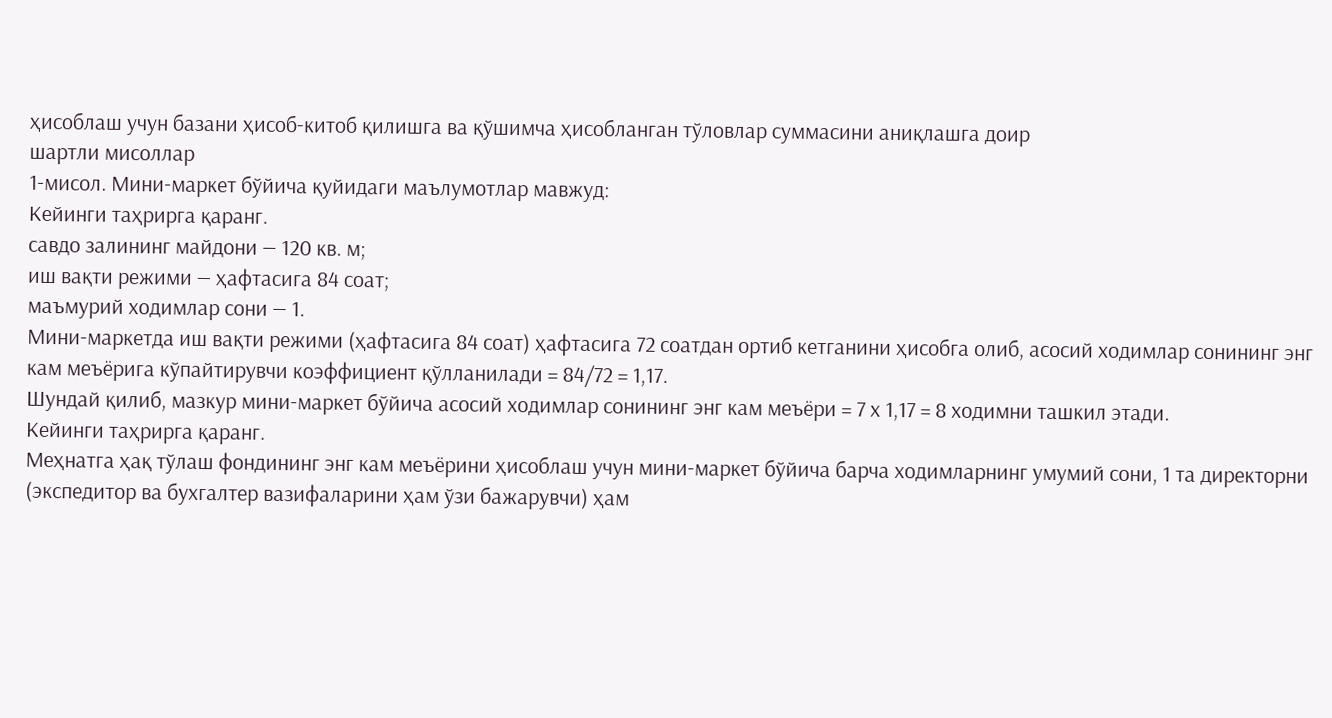ҳисоблаш учун базани ҳисоб-китоб қилишга ва қўшимча ҳисобланган тўловлар суммасини аниқлашга доир
шартли мисоллар
1-мисол. Мини-маркет бўйича қуйидаги маълумотлар мавжуд:
Кейинги таҳрирга қаранг.
савдо залининг майдони — 120 кв. м;
иш вақти режими — ҳафтасига 84 соат;
маъмурий ходимлар сони — 1.
Мини-маркетда иш вақти режими (ҳафтасига 84 соат) ҳафтасига 72 соатдан ортиб кетганини ҳисобга олиб, асосий ходимлар сонининг энг кам меъёрига кўпайтирувчи коэффициент қўлланилади = 84/72 = 1,17.
Шундай қилиб, мазкур мини-маркет бўйича асосий ходимлар сонининг энг кам меъёри = 7 х 1,17 = 8 ходимни ташкил этади.
Кейинги таҳрирга қаранг.
Меҳнатга ҳақ тўлаш фондининг энг кам меъёрини ҳисоблаш учун мини-маркет бўйича барча ходимларнинг умумий сони, 1 та директорни (экспедитор ва бухгалтер вазифаларини ҳам ўзи бажарувчи) ҳам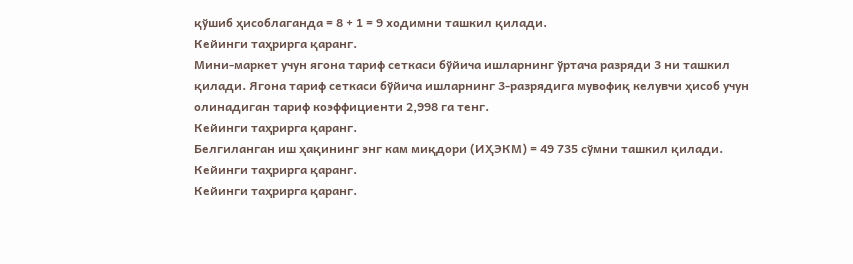қўшиб ҳисоблаганда = 8 + 1 = 9 ходимни ташкил қилади.
Кейинги таҳрирга қаранг.
Мини-маркет учун ягона тариф сеткаси бўйича ишларнинг ўртача разряди 3 ни ташкил қилади. Ягона тариф сеткаси бўйича ишларнинг 3-разрядига мувофиқ келувчи ҳисоб учун олинадиган тариф коэффициенти 2,998 га тенг.
Кейинги таҳрирга қаранг.
Белгиланган иш ҳақининг энг кам миқдори (ИҲЭКМ) = 49 735 сўмни ташкил қилади.
Кейинги таҳрирга қаранг.
Кейинги таҳрирга қаранг.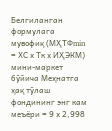Белгиланган формулага мувофиқ (МҲТФmin = ХС х Тк х ИҲЭКМ) мини-маркет бўйича Меҳнатга ҳақ тўлаш фондининг энг кам меъёри = 9 х 2,998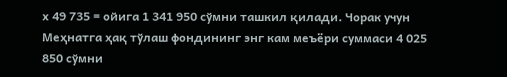х 49 735 = ойига 1 341 950 сўмни ташкил қилади. Чорак учун Меҳнатга ҳақ тўлаш фондининг энг кам меъёри суммаси 4 025 850 сўмни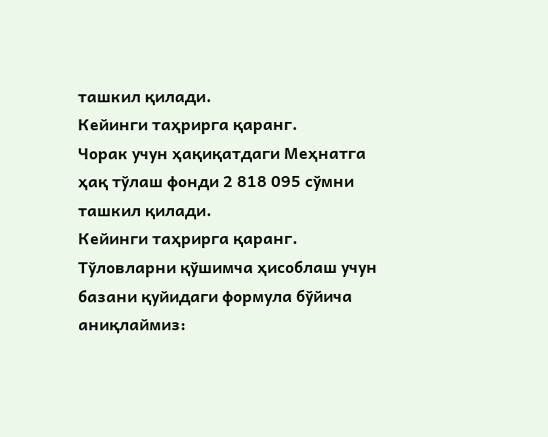ташкил қилади.
Кейинги таҳрирга қаранг.
Чорак учун ҳақиқатдаги Меҳнатга ҳақ тўлаш фонди 2 818 095 сўмни ташкил қилади.
Кейинги таҳрирга қаранг.
Тўловларни қўшимча ҳисоблаш учун базани қуйидаги формула бўйича аниқлаймиз: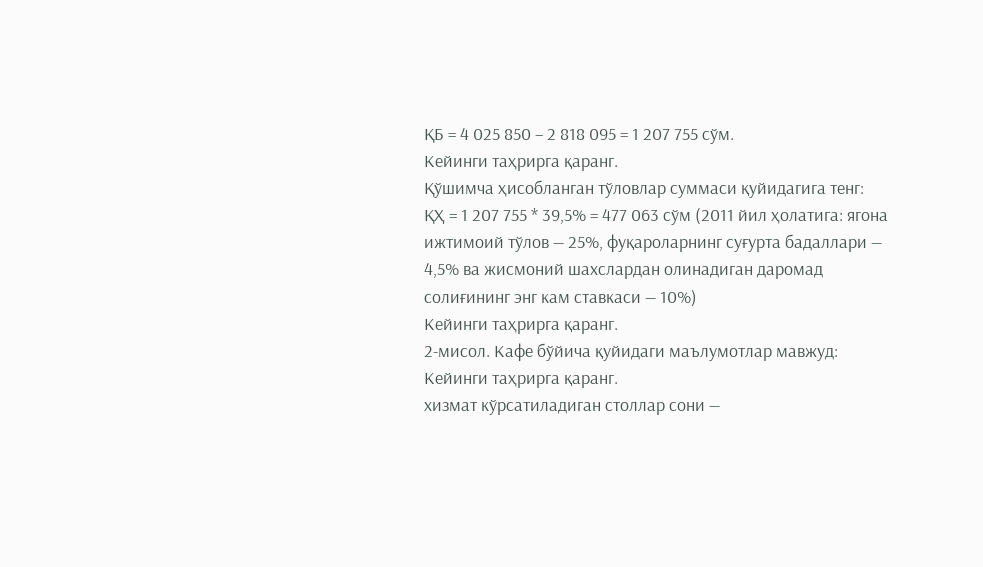ҚБ = 4 025 850 – 2 818 095 = 1 207 755 сўм.
Кейинги таҳрирга қаранг.
Қўшимча ҳисобланган тўловлар суммаси қуйидагига тенг:
ҚҲ = 1 207 755 * 39,5% = 477 063 сўм (2011 йил ҳолатига: ягона ижтимоий тўлов — 25%, фуқароларнинг суғурта бадаллари — 4,5% ва жисмоний шахслардан олинадиган даромад солиғининг энг кам ставкаси — 10%)
Кейинги таҳрирга қаранг.
2-мисол. Кафе бўйича қуйидаги маълумотлар мавжуд:
Кейинги таҳрирга қаранг.
хизмат кўрсатиладиган столлар сони —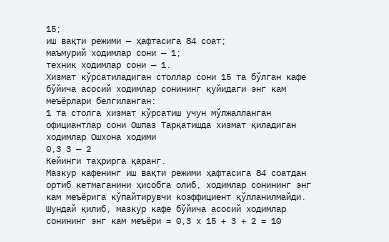15;
иш вақти режими — ҳафтасига 84 соат;
маъмурий ходимлар сони — 1;
техник ходимлар сони — 1.
Хизмат кўрсатиладиган столлар сони 15 та бўлган кафе бўйича асосий ходимлар сонининг қуйидаги энг кам меъёрлари белгиланган:
1 та столга хизмат кўрсатиш учун мўлжалланган официантлар сони Ошпаз Тарқатишда хизмат қиладиган ходимлар Ошхона ходими
0,3 3 — 2
Кейинги таҳрирга қаранг.
Мазкур кафенинг иш вақти режими ҳафтасига 84 соатдан ортиб кетмаганини ҳисобга олиб, ходимлар сонининг энг кам меъёрига кўпайтирувчи коэффициент қўлланилмайди.
Шундай қилиб, мазкур кафе бўйича асосий ходимлар сонининг энг кам меъёри = 0,3 х 15 + 3 + 2 = 10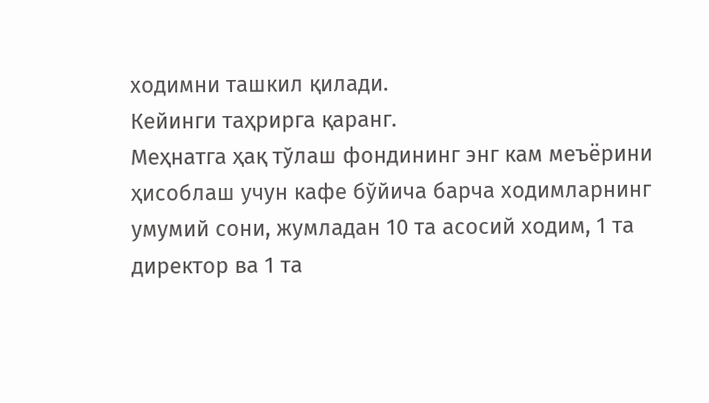ходимни ташкил қилади.
Кейинги таҳрирга қаранг.
Меҳнатга ҳақ тўлаш фондининг энг кам меъёрини ҳисоблаш учун кафе бўйича барча ходимларнинг умумий сони, жумладан 10 та асосий ходим, 1 та директор ва 1 та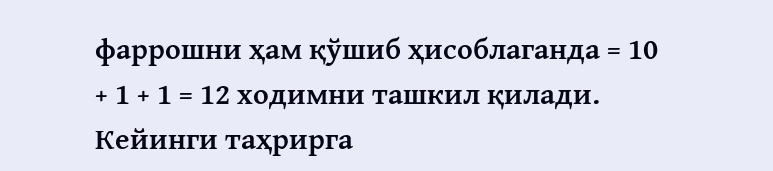фаррошни ҳам қўшиб ҳисоблаганда = 10 + 1 + 1 = 12 ходимни ташкил қилади.
Кейинги таҳрирга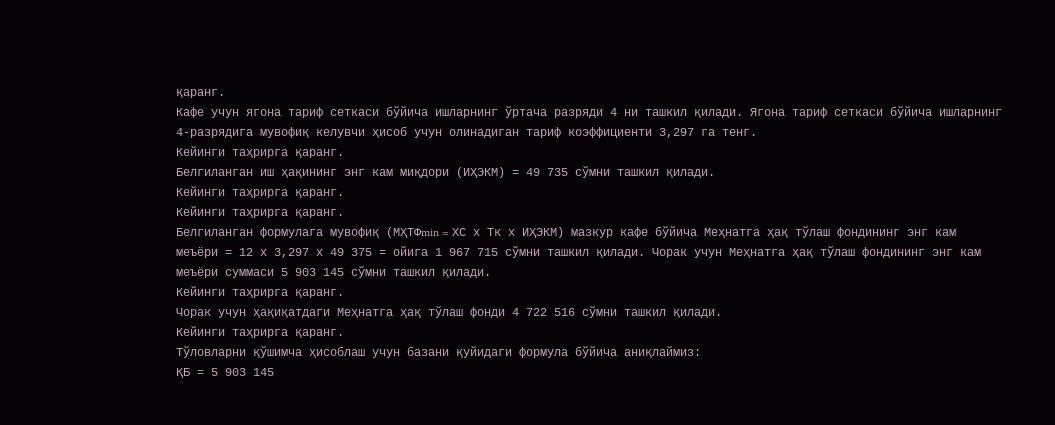қаранг.
Кафе учун ягона тариф сеткаси бўйича ишларнинг ўртача разряди 4 ни ташкил қилади. Ягона тариф сеткаси бўйича ишларнинг 4-разрядига мувофиқ келувчи ҳисоб учун олинадиган тариф коэффициенти 3,297 га тенг.
Кейинги таҳрирга қаранг.
Белгиланган иш ҳақининг энг кам миқдори (ИҲЭКМ) = 49 735 сўмни ташкил қилади.
Кейинги таҳрирга қаранг.
Кейинги таҳрирга қаранг.
Белгиланган формулага мувофиқ (МҲТФmin = ХС х Тк х ИҲЭКМ) мазкур кафе бўйича Меҳнатга ҳақ тўлаш фондининг энг кам меъёри = 12 х 3,297 х 49 375 = ойига 1 967 715 сўмни ташкил қилади. Чорак учун Меҳнатга ҳақ тўлаш фондининг энг кам меъёри суммаси 5 903 145 сўмни ташкил қилади.
Кейинги таҳрирга қаранг.
Чорак учун ҳақиқатдаги Меҳнатга ҳақ тўлаш фонди 4 722 516 сўмни ташкил қилади.
Кейинги таҳрирга қаранг.
Тўловларни қўшимча ҳисоблаш учун базани қуйидаги формула бўйича аниқлаймиз:
ҚБ = 5 903 145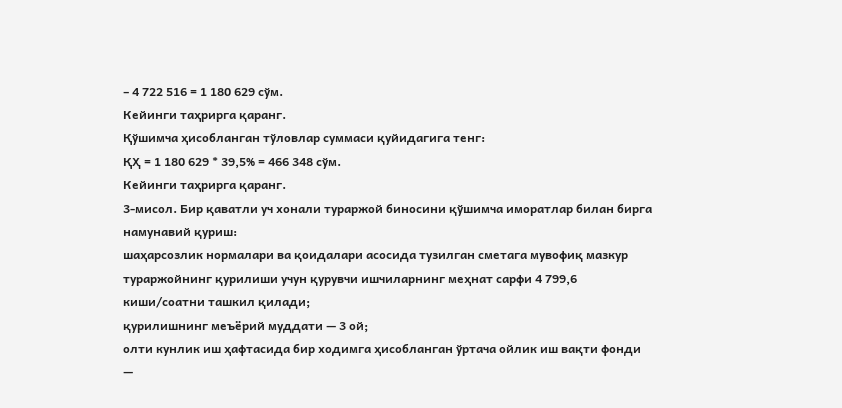– 4 722 516 = 1 180 629 сўм.
Кейинги таҳрирга қаранг.
Қўшимча ҳисобланган тўловлар суммаси қуйидагига тенг:
ҚҲ = 1 180 629 * 39,5% = 466 348 сўм.
Кейинги таҳрирга қаранг.
3-мисол. Бир қаватли уч хонали тураржой биносини қўшимча иморатлар билан бирга намунавий қуриш:
шаҳарсозлик нормалари ва қоидалари асосида тузилган сметага мувофиқ мазкур тураржойнинг қурилиши учун қурувчи ишчиларнинг меҳнат сарфи 4 799,6 киши/соатни ташкил қилади;
қурилишнинг меъёрий муддати — 3 ой;
олти кунлик иш ҳафтасида бир ходимга ҳисобланган ўртача ойлик иш вақти фонди —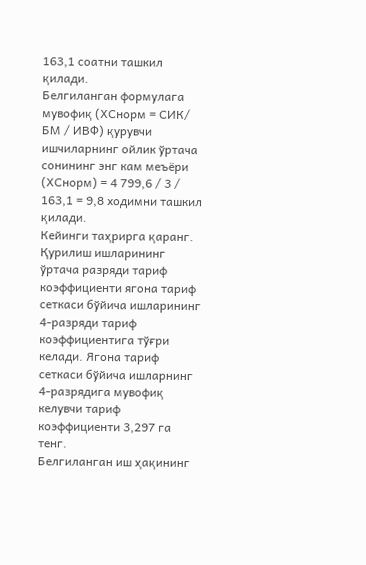163,1 соатни ташкил қилади.
Белгиланган формулага мувофиқ (ХСнорм = СИК/ БМ / ИВФ) қурувчи ишчиларнинг ойлик ўртача сонининг энг кам меъёри (ХСнорм) = 4 799,6 / 3 / 163,1 = 9,8 ходимни ташкил қилади.
Кейинги таҳрирга қаранг.
Қурилиш ишларининг ўртача разряди тариф коэффициенти ягона тариф сеткаси бўйича ишларининг 4-разряди тариф коэффициентига тўғри келади. Ягона тариф сеткаси бўйича ишларнинг 4-разрядига мувофиқ келувчи тариф коэффициенти 3,297 га тенг.
Белгиланган иш ҳақининг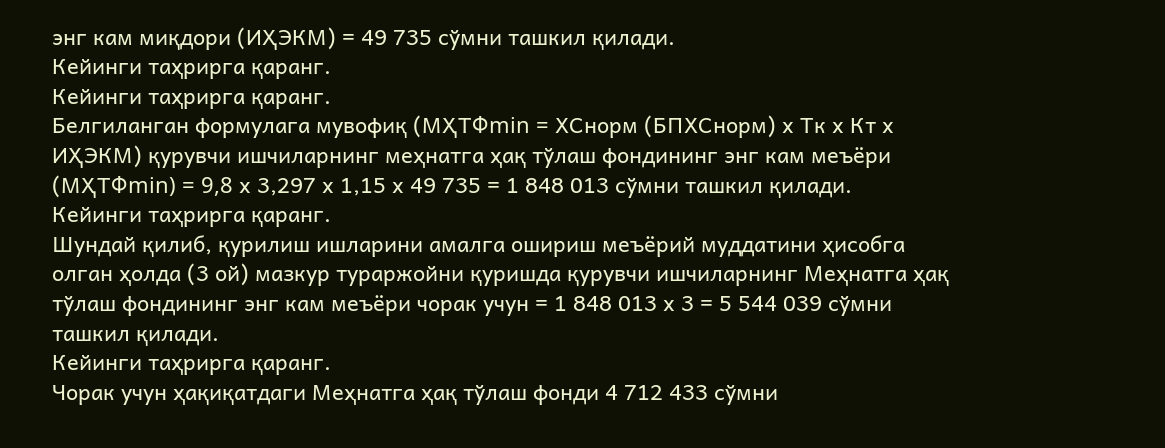энг кам миқдори (ИҲЭКМ) = 49 735 сўмни ташкил қилади.
Кейинги таҳрирга қаранг.
Кейинги таҳрирга қаранг.
Белгиланган формулага мувофиқ (МҲТФmin = ХСнорм (БПХСнорм) х Тк х Кт х ИҲЭКМ) қурувчи ишчиларнинг меҳнатга ҳақ тўлаш фондининг энг кам меъёри (МҲТФmin) = 9,8 х 3,297 х 1,15 х 49 735 = 1 848 013 сўмни ташкил қилади.
Кейинги таҳрирга қаранг.
Шундай қилиб, қурилиш ишларини амалга ошириш меъёрий муддатини ҳисобга олган ҳолда (3 ой) мазкур тураржойни қуришда қурувчи ишчиларнинг Меҳнатга ҳақ тўлаш фондининг энг кам меъёри чорак учун = 1 848 013 х 3 = 5 544 039 сўмни ташкил қилади.
Кейинги таҳрирга қаранг.
Чорак учун ҳақиқатдаги Меҳнатга ҳақ тўлаш фонди 4 712 433 сўмни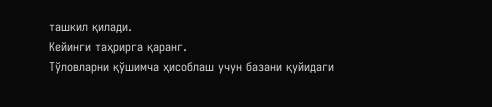ташкил қилади.
Кейинги таҳрирга қаранг.
Тўловларни қўшимча ҳисоблаш учун базани қуйидаги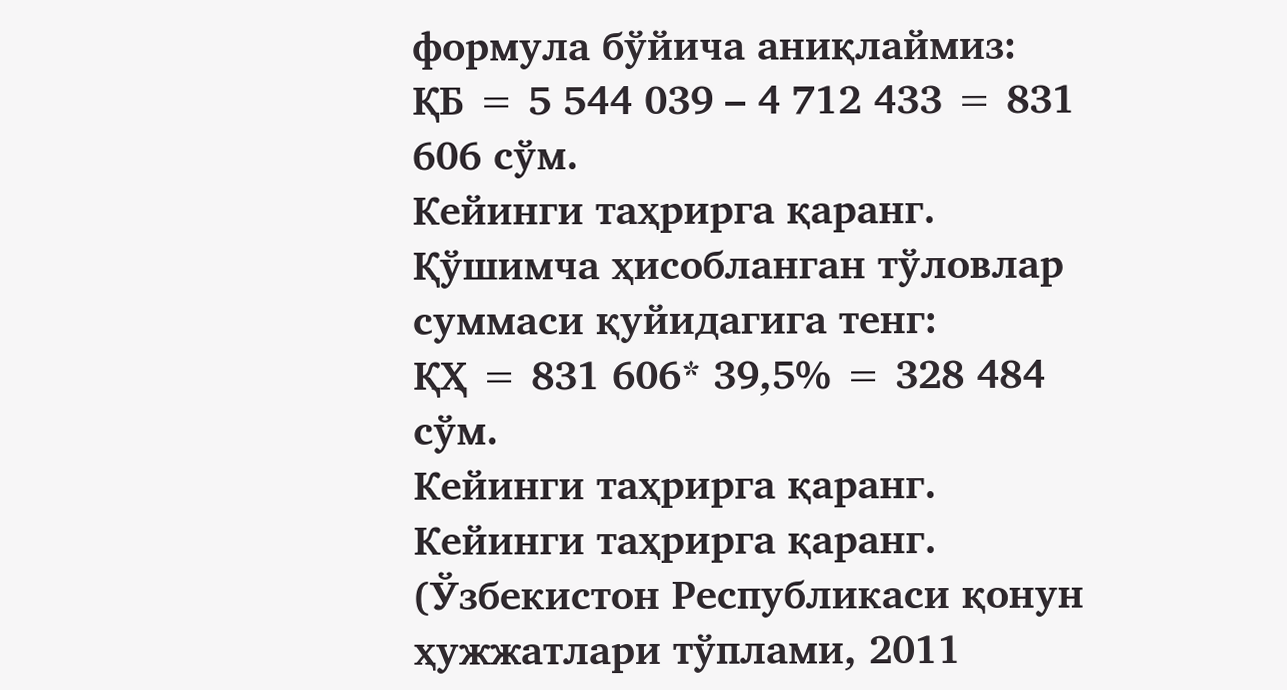формула бўйича аниқлаймиз:
ҚБ = 5 544 039 – 4 712 433 = 831 606 сўм.
Кейинги таҳрирга қаранг.
Қўшимча ҳисобланган тўловлар суммаси қуйидагига тенг:
ҚҲ = 831 606* 39,5% = 328 484 сўм.
Кейинги таҳрирга қаранг.
Кейинги таҳрирга қаранг.
(Ўзбекистон Республикаси қонун ҳужжатлари тўплами, 2011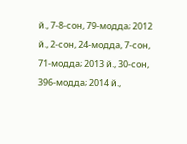й., 7-8-сон, 79-модда; 2012 й., 2-сон, 24-модда, 7-сон, 71-модда; 2013 й., 30-сон, 396-модда; 2014 й.,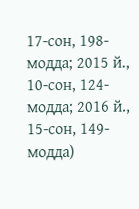17-сон, 198-модда; 2015 й., 10-сон, 124-модда; 2016 й., 15-сон, 149-модда)